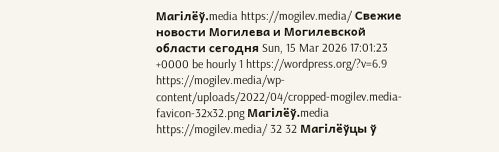Магілёў.media https://mogilev.media/ Свежие новости Могилева и Могилевской области сегодня Sun, 15 Mar 2026 17:01:23 +0000 be hourly 1 https://wordpress.org/?v=6.9 https://mogilev.media/wp-content/uploads/2022/04/cropped-mogilev.media-favicon-32x32.png Магілёў.media https://mogilev.media/ 32 32 Магілёўцы ў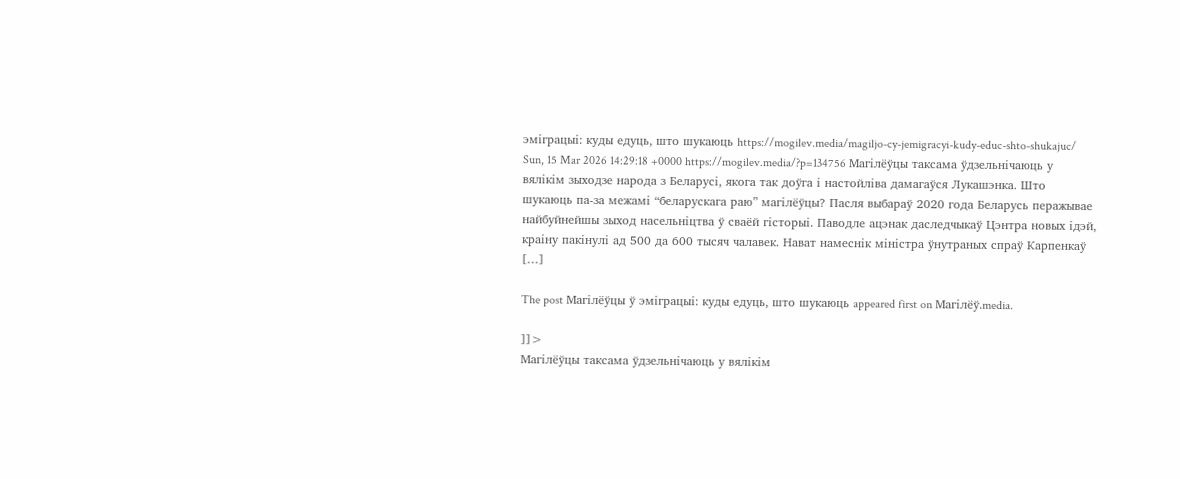эміграцыі: куды едуць, што шукаюць https://mogilev.media/magiljo-cy-jemigracyi-kudy-educ-shto-shukajuc/ Sun, 15 Mar 2026 14:29:18 +0000 https://mogilev.media/?p=134756 Магілёўцы таксама ўдзельнічаюць у вялікім зыходзе народа з Беларусі, якога так доўга і настойліва дамагаўся Лукашэнка. Што шукаюць па-за межамі “беларускага раю” магілёўцы? Пасля выбараў 2020 года Беларусь перажывае найбуйнейшы зыход насельніцтва ў сваёй гісторыі. Паводле ацэнак даследчыкаў Цэнтра новых ідэй, краіну пакінулі ад 500 да 600 тысяч чалавек. Нават намеснік міністра ўнутраных спраў Карпенкаў […]

The post Магілёўцы ў эміграцыі: куды едуць, што шукаюць appeared first on Магілёў.media.

]]>
Магілёўцы таксама ўдзельнічаюць у вялікім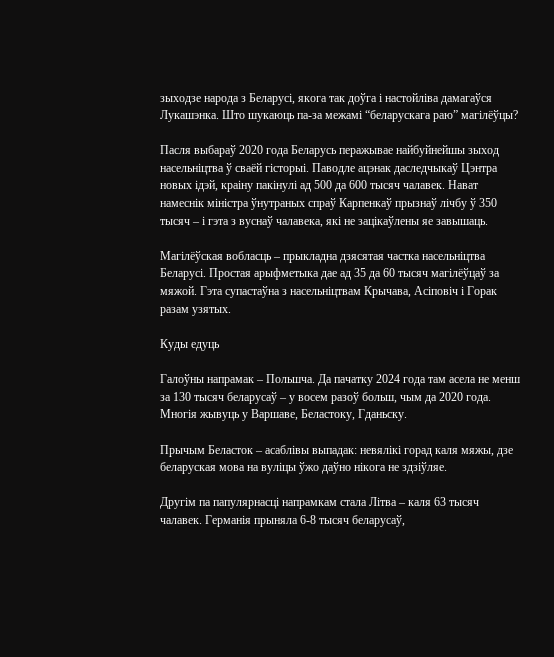зыходзе народа з Беларусі, якога так доўга і настойліва дамагаўся Лукашэнка. Што шукаюць па-за межамі “беларускага раю” магілёўцы?

Пасля выбараў 2020 года Беларусь перажывае найбуйнейшы зыход насельніцтва ў сваёй гісторыі. Паводле ацэнак даследчыкаў Цэнтра новых ідэй, краіну пакінулі ад 500 да 600 тысяч чалавек. Нават намеснік міністра ўнутраных спраў Карпенкаў прызнаў лічбу ў 350 тысяч – і гэта з вуснаў чалавека, які не зацікаўлены яе завышаць.

Магілёўская вобласць – прыкладна дзясятая частка насельніцтва Беларусі. Простая арыфметыка дае ад 35 да 60 тысяч магілёўцаў за мяжой. Гэта супастаўна з насельніцтвам Крычава, Асіповіч і Горак разам узятых.

Куды едуць

Галоўны напрамак – Польшча. Да пачатку 2024 года там асела не менш за 130 тысяч беларусаў – у восем разоў больш, чым да 2020 года. Многія жывуць у Варшаве, Беластоку, Гданьску.

Прычым Беласток – асаблівы выпадак: невялікі горад каля мяжы, дзе беларуская мова на вуліцы ўжо даўно нікога не здзіўляе.

Другім па папулярнасці напрамкам стала Літва – каля 63 тысяч чалавек. Германія прыняла 6-8 тысяч беларусаў,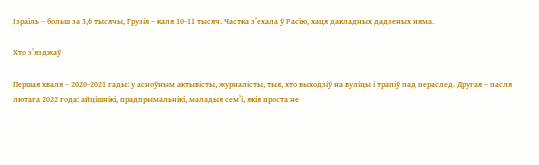Ізраіль – больш за 3,6 тысячы, Грузія – каля 10-11 тысяч. Частка з’ехала ў Расію, хаця дакладных дадзеных няма.

Хто з’язджаў

Першая хваля – 2020-2021 гады: у асноўным актывісты, журналісты, тыя, хто выходзіў на вуліцы і трапіў пад пераслед. Другая – пасля лютага 2022 года: айцішнікі, прадпрымальнікі, маладыя сем’і, якія проста не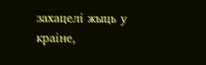захацелі жыць у краіне,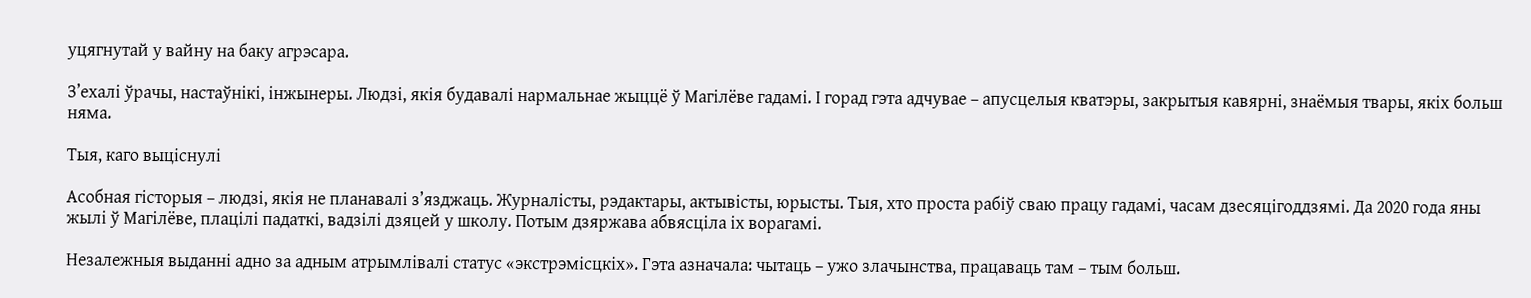уцягнутай у вайну на баку агрэсара.

З’ехалі ўрачы, настаўнікі, інжынеры. Людзі, якія будавалі нармальнае жыццё ў Магілёве гадамі. І горад гэта адчувае – апусцелыя кватэры, закрытыя кавярні, знаёмыя твары, якіх больш няма.

Тыя, каго выціснулі

Асобная гісторыя – людзі, якія не планавалі з’язджаць. Журналісты, рэдактары, актывісты, юрысты. Тыя, хто проста рабіў сваю працу гадамі, часам дзесяцігоддзямі. Да 2020 года яны жылі ў Магілёве, плацілі падаткі, вадзілі дзяцей у школу. Потым дзяржава абвясціла іх ворагамі.

Незалежныя выданні адно за адным атрымлівалі статус «экстрэмісцкіх». Гэта азначала: чытаць – ужо злачынства, працаваць там – тым больш.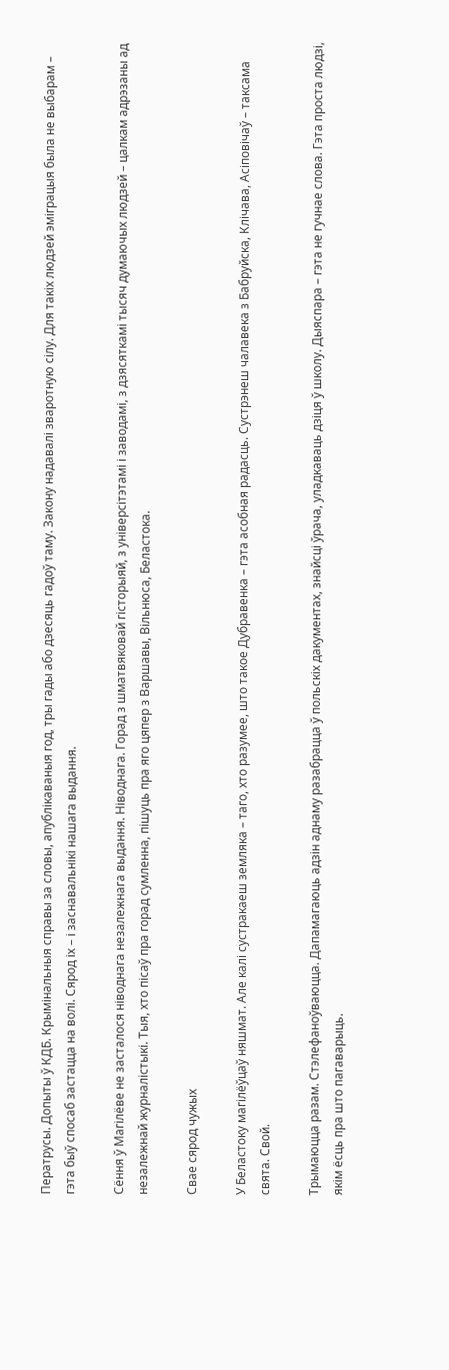Ператрусы. Допыты ў КДБ. Крымінальныя справы за словы, апублікаваныя год, тры гады або дзесяць гадоў таму. Закону надавалі зваротную сілу. Для такіх людзей эміграцыя была не выбарам – гэта быў спосаб застацца на волі. Сярод іх – і заснавальнікі нашага выдання.

Сёння ў Магілёве не засталося ніводнага незалежнага выдання. Ніводнага. Горад з шматвяковай гісторыяй, з універсітэтамі і заводамі, з дзясяткамі тысяч думаючых людзей – цалкам адрэзаны ад незалежнай журналістыкі. Тыя, хто пісаў пра горад сумленна, пішуць пра яго цяпер з Варшавы, Вільнюса, Беластока.

Свае сярод чужых

У Беластоку магілёўцаў няшмат. Але калі сустракаеш земляка – таго, хто разумее, што такое Дубравенка – гэта асобная радасць. Сустрэнеш чалавека з Бабруйска, Клічава, Асіповічаў – таксама свята. Свой.

Трымаюцца разам. Стэлефаноўваюцца. Дапамагаюць адзін аднаму разабрацца ў польскіх дакументах, знайсці ўрача, уладкаваць дзіця ў школу. Дыяспара – гэта не гучнае слова. Гэта проста людзі, якім ёсць пра што пагаварыць.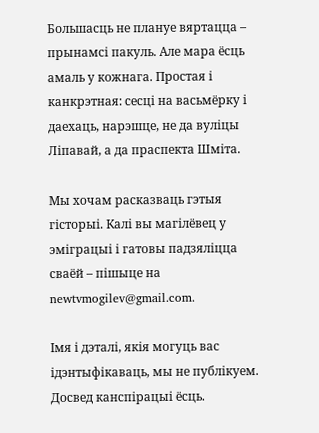Большасць не плануе вяртацца – прынамсі пакуль. Але мара ёсць амаль у кожнага. Простая і канкрэтная: сесці на васьмёрку і даехаць, нарэшце, не да вуліцы Ліпавай, а да праспекта Шміта.

Мы хочам расказваць гэтыя гісторыі. Калі вы магілёвец у эміграцыі і гатовы падзяліцца сваёй – пішыце на newtvmogilev@gmail.com.

Імя і дэталі, якія могуць вас ідэнтыфікаваць, мы не публікуем. Досвед канспірацыі ёсць.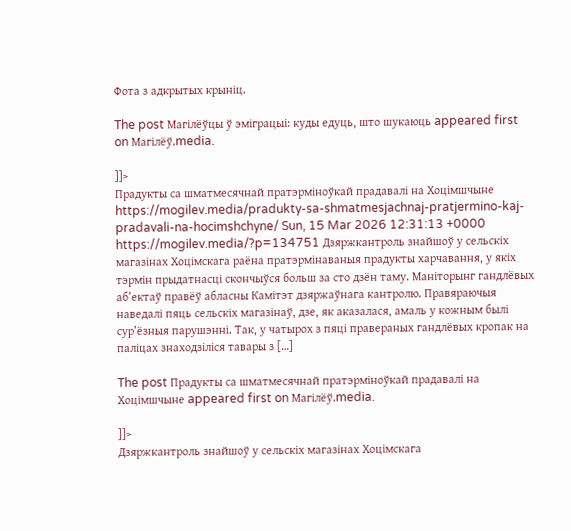Фота з адкрытых крыніц.

The post Магілёўцы ў эміграцыі: куды едуць, што шукаюць appeared first on Магілёў.media.

]]>
Прадукты са шматмесячнай пратэрміноўкай прадавалі на Хоцімшчыне https://mogilev.media/pradukty-sa-shmatmesjachnaj-pratjermino-kaj-pradavali-na-hocimshchyne/ Sun, 15 Mar 2026 12:31:13 +0000 https://mogilev.media/?p=134751 Дзяржкантроль знайшоў у сельскіх магазінах Хоцімскага раёна пратэрмінаваныя прадукты харчавання, у якіх тэрмін прыдатнасці скончыўся больш за сто дзён таму. Маніторынг гандлёвых аб’ектаў правёў абласны Камітэт дзяржаўнага кантролю. Правяраючыя наведалі пяць сельскіх магазінаў, дзе, як аказалася, амаль у кожным былі сур’ёзныя парушэнні. Так, у чатырох з пяці правераных гандлёвых кропак на паліцах знаходзіліся тавары з […]

The post Прадукты са шматмесячнай пратэрміноўкай прадавалі на Хоцімшчыне appeared first on Магілёў.media.

]]>
Дзяржкантроль знайшоў у сельскіх магазінах Хоцімскага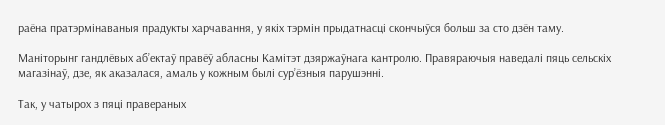раёна пратэрмінаваныя прадукты харчавання, у якіх тэрмін прыдатнасці скончыўся больш за сто дзён таму.

Маніторынг гандлёвых аб’ектаў правёў абласны Камітэт дзяржаўнага кантролю. Правяраючыя наведалі пяць сельскіх магазінаў, дзе, як аказалася, амаль у кожным былі сур’ёзныя парушэнні.

Так, у чатырох з пяці правераных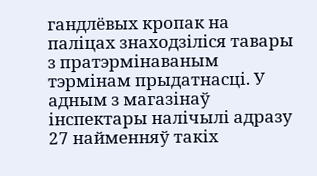гандлёвых кропак на паліцах знаходзіліся тавары з пратэрмінаваным тэрмінам прыдатнасці. У адным з магазінаў інспектары налічылі адразу 27 найменняў такіх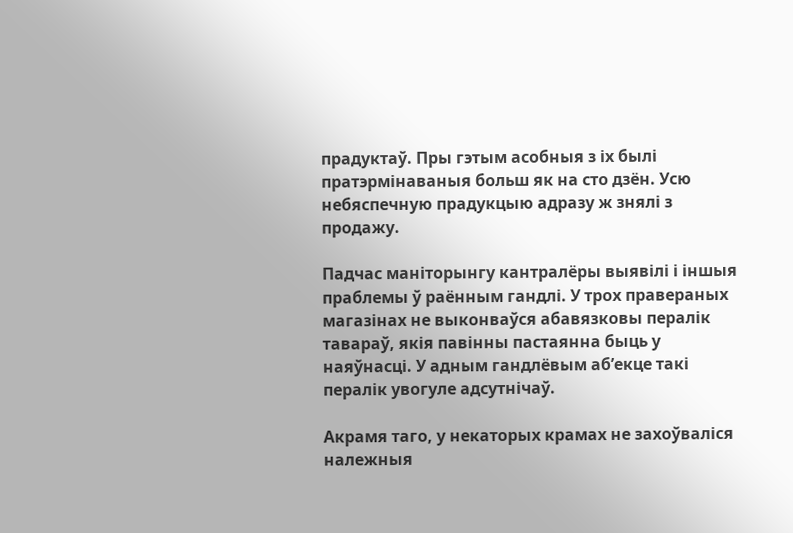прадуктаў. Пры гэтым асобныя з іх былі пратэрмінаваныя больш як на сто дзён. Усю небяспечную прадукцыю адразу ж знялі з продажу.

Падчас маніторынгу кантралёры выявілі і іншыя праблемы ў раённым гандлі. У трох правераных магазінах не выконваўся абавязковы пералік тавараў, якія павінны пастаянна быць у наяўнасці. У адным гандлёвым аб’екце такі пералік увогуле адсутнічаў.

Акрамя таго, у некаторых крамах не захоўваліся належныя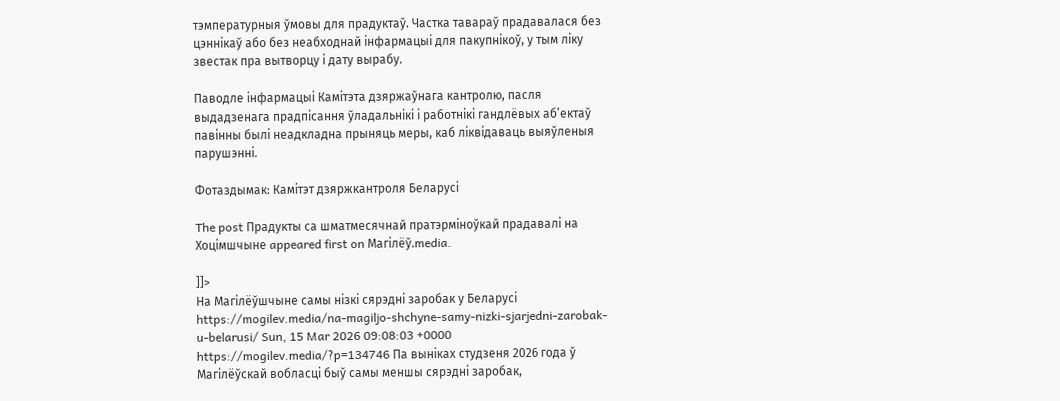тэмпературныя ўмовы для прадуктаў. Частка тавараў прадавалася без цэннікаў або без неабходнай інфармацыі для пакупнікоў, у тым ліку звестак пра вытворцу і дату вырабу.

Паводле інфармацыі Камітэта дзяржаўнага кантролю, пасля выдадзенага прадпісання ўладальнікі і работнікі гандлёвых аб’ектаў павінны былі неадкладна прыняць меры, каб ліквідаваць выяўленыя парушэнні.

Фотаздымак: Камітэт дзяржкантроля Беларусі

The post Прадукты са шматмесячнай пратэрміноўкай прадавалі на Хоцімшчыне appeared first on Магілёў.media.

]]>
На Магілёўшчыне самы нізкі сярэдні заробак у Беларусі https://mogilev.media/na-magiljo-shchyne-samy-nizki-sjarjedni-zarobak-u-belarusi/ Sun, 15 Mar 2026 09:08:03 +0000 https://mogilev.media/?p=134746 Па выніках студзеня 2026 года ў Магілёўскай вобласці быў самы меншы сярэдні заробак,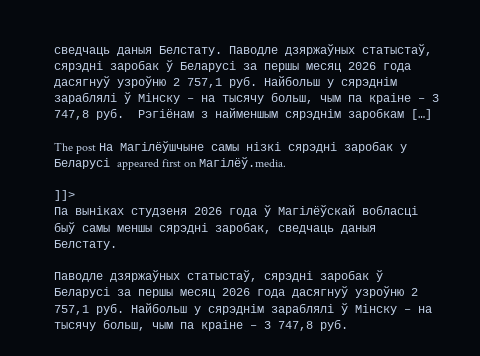сведчаць даныя Белстату. Паводле дзяржаўных статыстаў, сярэдні заробак ў Беларусі за першы месяц 2026 года дасягнуў узроўню 2 757,1 руб. Найбольш у сярэднім зараблялі ў Мінску – на тысячу больш, чым па краіне – 3 747,8 руб.  Рэгіёнам з найменшым сярэднім заробкам […]

The post На Магілёўшчыне самы нізкі сярэдні заробак у Беларусі appeared first on Магілёў.media.

]]>
Па выніках студзеня 2026 года ў Магілёўскай вобласці быў самы меншы сярэдні заробак, сведчаць даныя Белстату.

Паводле дзяржаўных статыстаў, сярэдні заробак ў Беларусі за першы месяц 2026 года дасягнуў узроўню 2 757,1 руб. Найбольш у сярэднім зараблялі ў Мінску – на тысячу больш, чым па краіне – 3 747,8 руб.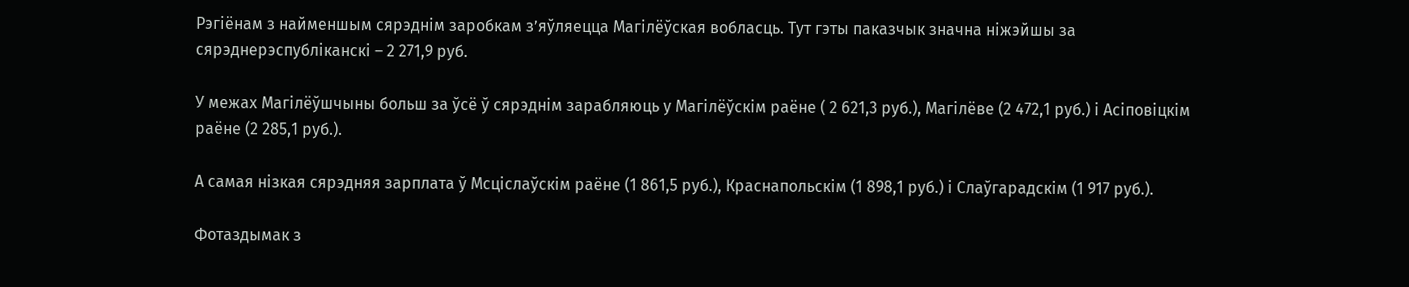Рэгіёнам з найменшым сярэднім заробкам з’яўляецца Магілёўская вобласць. Тут гэты паказчык значна ніжэйшы за сярэднерэспубліканскі – 2 271,9 руб.

У межах Магілёўшчыны больш за ўсё ў сярэднім зарабляюць у Магілёўскім раёне ( 2 621,3 руб.), Магілёве (2 472,1 руб.) і Асіповіцкім раёне (2 285,1 руб.).

А самая нізкая сярэдняя зарплата ў Мсціслаўскім раёне (1 861,5 руб.), Краснапольскім (1 898,1 руб.) і Слаўгарадскім (1 917 руб.).

Фотаздымак з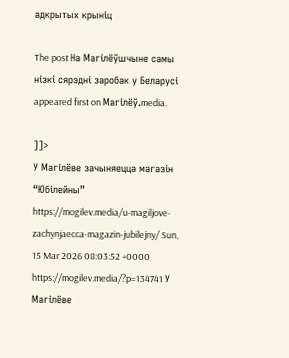адкрытых крыніц

The post На Магілёўшчыне самы нізкі сярэдні заробак у Беларусі appeared first on Магілёў.media.

]]>
У Магілёве зачыняецца магазін “Юбілейны” https://mogilev.media/u-magiljove-zachynjaecca-magazin-jubilejny/ Sun, 15 Mar 2026 08:03:52 +0000 https://mogilev.media/?p=134741 У Магілёве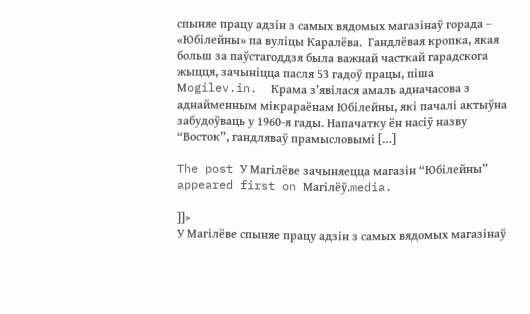спыняе працу адзін з самых вядомых магазінаў горада – «Юбілейны» па вуліцы Каралёва.  Гандлёвая кропка, якая больш за паўстагоддзя была важнай часткай гарадскога жыцця, зачыніцца пасля 53 гадоў працы, піша Мogilev.in.  Крама з’явілася амаль адначасова з аднайменным мікрараёнам Юбілейны, які пачалі актыўна забудоўваць у 1960-я гады. Напачатку ён насіў назву “Восток”, гандляваў прамысловымі […]

The post У Магілёве зачыняецца магазін “Юбілейны” appeared first on Магілёў.media.

]]>
У Магілёве спыняе працу адзін з самых вядомых магазінаў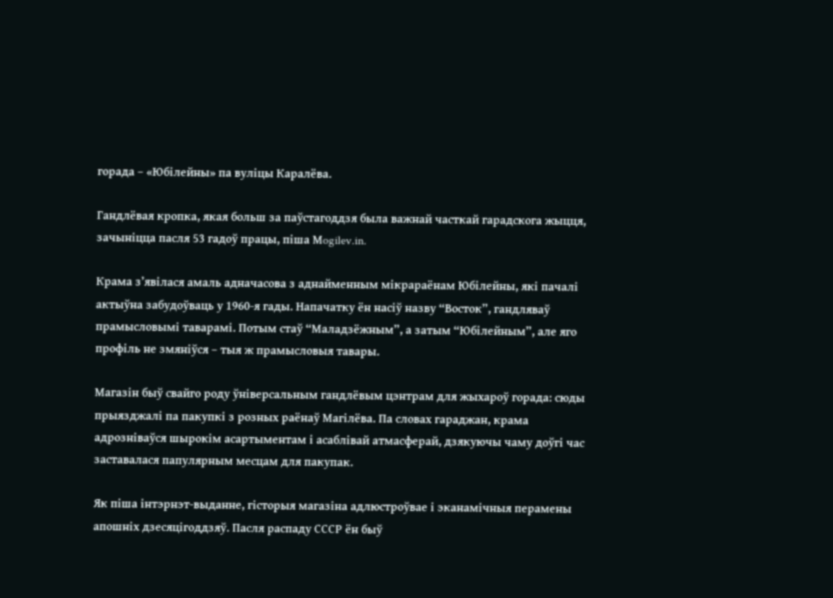горада – «Юбілейны» па вуліцы Каралёва.

Гандлёвая кропка, якая больш за паўстагоддзя была важнай часткай гарадскога жыцця, зачыніцца пасля 53 гадоў працы, піша Мogilev.in.

Крама з’явілася амаль адначасова з аднайменным мікрараёнам Юбілейны, які пачалі актыўна забудоўваць у 1960-я гады. Напачатку ён насіў назву “Восток”, гандляваў прамысловымі таварамі. Потым стаў “Маладзёжным”, а затым “Юбілейным”, але яго профіль не змяніўся – тыя ж прамысловыя тавары.

Магазін быў свайго роду ўніверсальным гандлёвым цэнтрам для жыхароў горада: сюды прыязджалі па пакупкі з розных раёнаў Магілёва. Па словах гараджан, крама адрозніваўся шырокім асартыментам і асаблівай атмасферай, дзякуючы чаму доўгі час заставалася папулярным месцам для пакупак.

Як піша інтэрнэт-выданне, гісторыя магазіна адлюстроўвае і эканамічныя перамены апошніх дзесяцігоддзяў. Пасля распаду СССР ён быў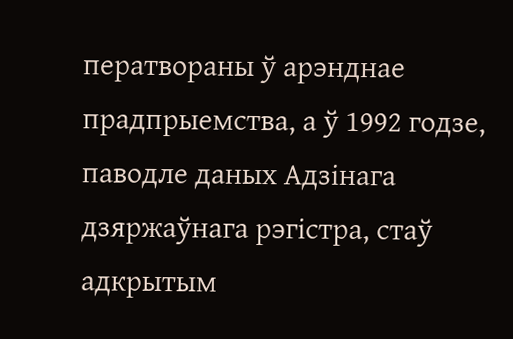ператвораны ў арэнднае прадпрыемства, а ў 1992 годзе, паводле даных Адзінага дзяржаўнага рэгістра, стаў адкрытым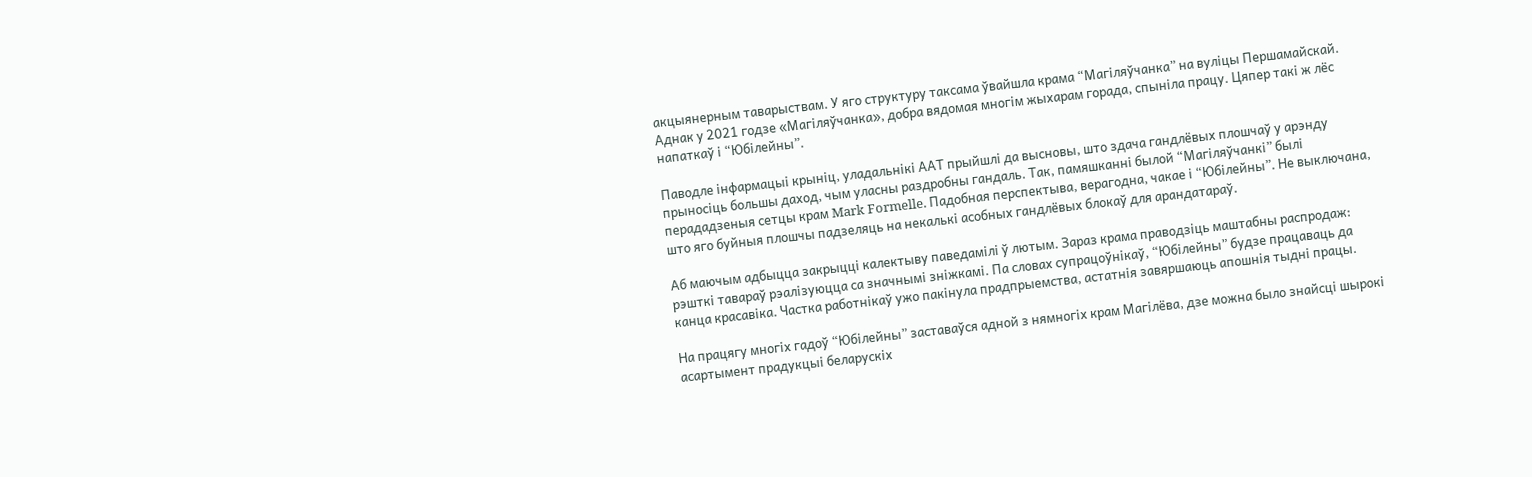акцыянерным таварыствам. У яго структуру таксама ўвайшла крама “Магіляўчанка” на вуліцы Першамайскай. Аднак у 2021 годзе «Магіляўчанка», добра вядомая многім жыхарам горада, спыніла працу. Цяпер такі ж лёс напаткаў і “Юбілейны”.

Паводле інфармацыі крыніц, уладальнікі ААТ прыйшлі да высновы, што здача гандлёвых плошчаў у арэнду прыносіць большы даход, чым уласны раздробны гандаль. Так, памяшканні былой “Магіляўчанкі” былі перададзеныя сетцы крам Mark Formelle. Падобная перспектыва, верагодна, чакае і “Юбілейны”. Не выключана, што яго буйныя плошчы падзеляць на некалькі асобных гандлёвых блокаў для арандатараў.

Аб маючым адбыцца закрыцці калектыву паведамілі ў лютым. Зараз крама праводзіць маштабны распродаж: рэшткі тавараў рэалізуюцца са значнымі зніжкамі. Па словах супрацоўнікаў, “Юбілейны” будзе працаваць да канца красавіка. Частка работнікаў ужо пакінула прадпрыемства, астатнія завяршаюць апошнія тыдні працы.

На працягу многіх гадоў “Юбілейны” заставаўся адной з нямногіх крам Магілёва, дзе можна было знайсці шырокі асартымент прадукцыі беларускіх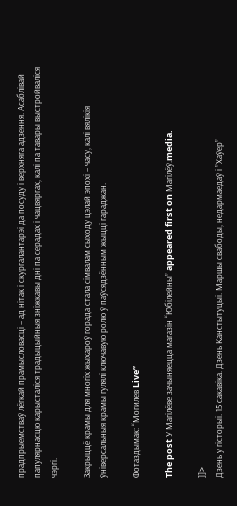прадпрыемстваў лёгкай прамысловасці – ад нітак і скургалантарэі да посуду і верхняга адзення. Асаблівай папулярнасцю карысталіся традыцыйныя зніжкавы дні па серадах і чацвяргах, калі па тавары выстройваліся чэргі.

Закрыццё крамы для многіх жыхароў горада стала сімвалам сыходу цэлай эпохі – часу, калі вялікія ўніверсальныя крамы гулялі ключавую ролю ў паўсядзённым жыцці гараджан.

Фотаздымак: “Могилев Live”

The post У Магілёве зачыняецца магазін “Юбілейны” appeared first on Магілёў.media.

]]>
Дзень у гісторыі. 15 сакавіка. Дзень Канстытуцыі. Маршы свабоды, недармаедаў і ”Хаўер”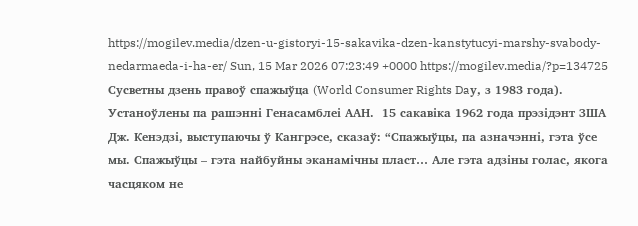https://mogilev.media/dzen-u-gistoryi-15-sakavika-dzen-kanstytucyi-marshy-svabody-nedarmaeda-i-ha-er/ Sun, 15 Mar 2026 07:23:49 +0000 https://mogilev.media/?p=134725 Сусветны дзень правоў спажыўца (World Consumer Rights Daу, з 1983 года). Устаноўлены па рашэнні Генасамблеі ААН.  15 сакавіка 1962 года прэзідэнт ЗША Дж. Кенэдзі, выступаючы ў Кангрэсе, сказаў: “Спажыўцы, па азначэнні, гэта ўсе мы. Спажыўцы – гэта найбуйны эканамічны пласт… Але гэта адзіны голас, якога часцяком не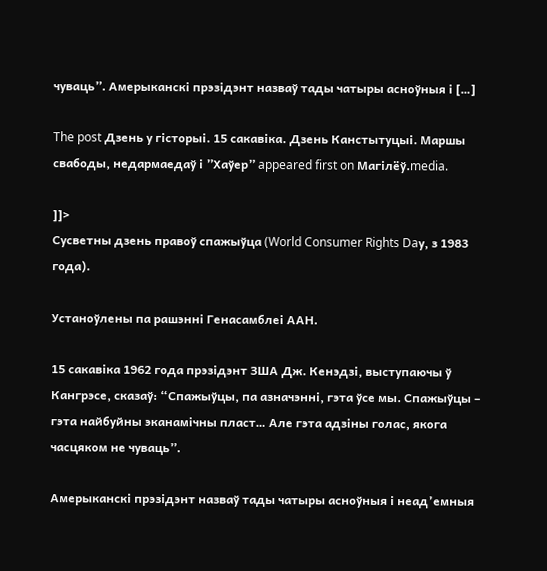чуваць”. Амерыканскі прэзідэнт назваў тады чатыры асноўныя і […]

The post Дзень у гісторыі. 15 сакавіка. Дзень Канстытуцыі. Маршы свабоды, недармаедаў і ”Хаўер” appeared first on Магілёў.media.

]]>
Сусветны дзень правоў спажыўца (World Consumer Rights Daу, з 1983 года).

Устаноўлены па рашэнні Генасамблеі ААН.

15 сакавіка 1962 года прэзідэнт ЗША Дж. Кенэдзі, выступаючы ў Кангрэсе, сказаў: “Спажыўцы, па азначэнні, гэта ўсе мы. Спажыўцы – гэта найбуйны эканамічны пласт… Але гэта адзіны голас, якога часцяком не чуваць”.

Амерыканскі прэзідэнт назваў тады чатыры асноўныя і неад’емныя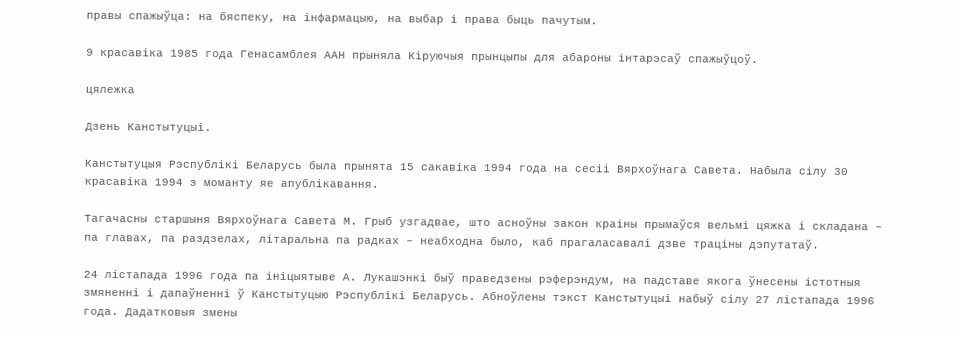правы спажыўца: на бяспеку, на інфармацыю, на выбар і права быць пачутым.

9 красавіка 1985 года Генасамблея ААН прыняла Кіруючыя прынцыпы для абароны інтарэсаў спажыўцоў.

цялежка

Дзень Канстытуцыі.

Канстытуцыя Рэспублікі Беларусь была прынята 15 сакавіка 1994 года на сесіі Вярхоўнага Савета. Набыла сілу 30 красавіка 1994 з моманту яе апублікавання.

Тагачасны старшыня Вярхоўнага Савета М. Грыб узгадвае, што асноўны закон краіны прымаўся вельмі цяжка і складана – па главах, па раздзелах, літаральна па радках – неабходна было, каб прагаласавалі дзве траціны дэпутатаў.

24 лістапада 1996 года па ініцыятыве А. Лукашэнкі быў праведзены рэферэндум, на падставе якога ўнесены істотныя змяненні і дапаўненні ў Канстытуцыю Рэспублікі Беларусь. Абноўлены тэкст Канстытуцыі набыў сілу 27 лістапада 1996 года. Дадатковыя змены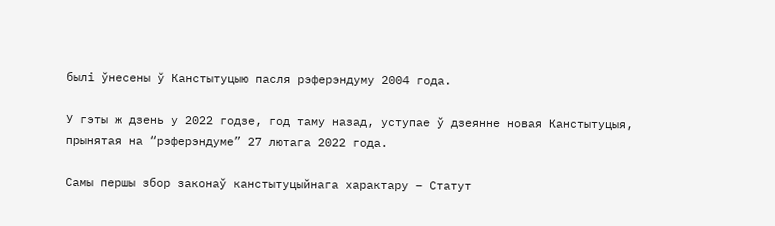былі ўнесены ў Канстытуцыю пасля рэферэндуму 2004 года.

У гэты ж дзень у 2022 годзе, год таму назад, уступае ў дзеянне новая Канстытуцыя, прынятая на “рэферэндуме” 27 лютага 2022 года.

Самы першы збор законаў канстытуцыйнага характару – Статут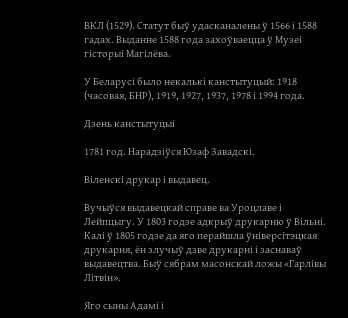ВКЛ (1529). Статут быў удасканалены ў 1566 і 1588 гадах. Выданне 1588 года захоўваецца ў Музеі гісторыі Магілёва.

У Беларусі было некалькі канстытуцый: 1918 (часовая, БНР), 1919, 1927, 1937, 1978 і 1994 года.

Дзень канстытуцыі

1781 год. Нарадзіўся Юзаф Завадскі.

Віленскі друкар і выдавец.

Вучыўся выдавецкай справе ва Уроцлаве і Лейпцыгу. У 1803 годзе адкрыў друкарню ў Вільні. Калі ў 1805 годзе да яго перайшла ўніверсітэцкая друкарня, ён злучыў дзве друкарні і заснаваў выдавецтва. Быў сябрам масонскай ложы «Гарлівы Літвін».

Яго сыны Адамі і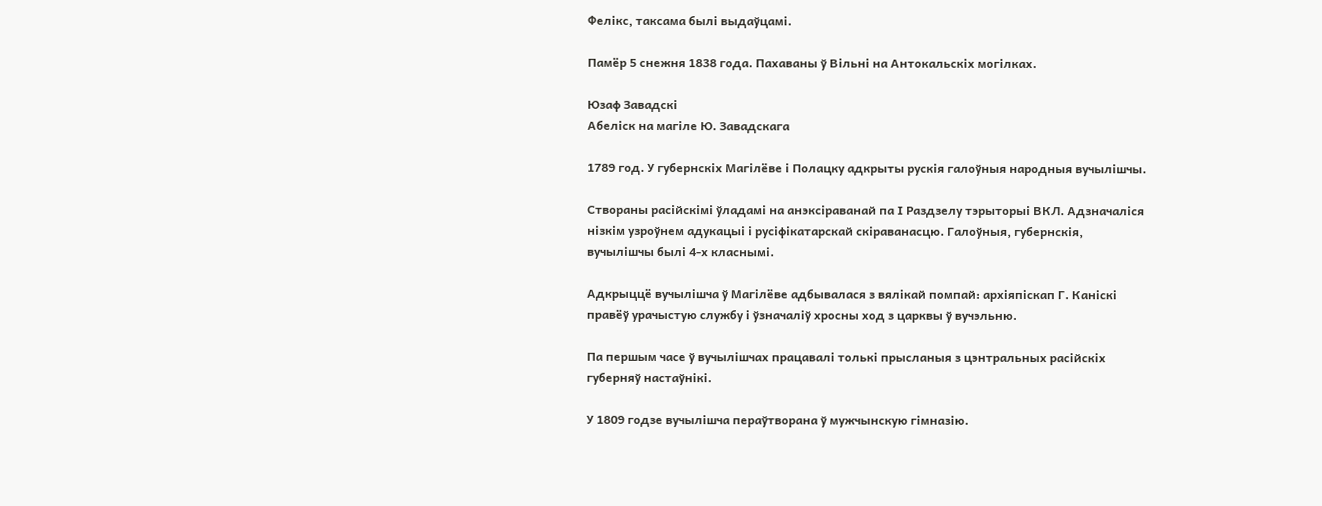Фелікс, таксама былі выдаўцамі.

Памёр 5 снежня 1838 года. Пахаваны ў Вільні на Антокальскіх могілках.

Юзаф Завадскі
Абеліск на магіле Ю. Завадскага

1789 год. У губернскіх Магілёве і Полацку адкрыты рускія галоўныя народныя вучылішчы.

Створаны расійскімі ўладамі на анэксіраванай па І Раздзелу тэрыторыі ВКЛ. Адзначаліся нізкім узроўнем адукацыі і русіфікатарскай скіраванасцю. Галоўныя, губернскія, вучылішчы былі 4-х класнымі.

Адкрыццё вучылішча ў Магілёве адбывалася з вялікай помпай: архіяпіскап Г. Каніскі правёў урачыстую службу і ўзначаліў хросны ход з царквы ў вучэльню.

Па першым часе ў вучылішчах працавалі толькі прысланыя з цэнтральных расійскіх губерняў настаўнікі.

У 1809 годзе вучылішча пераўтворана ў мужчынскую гімназію.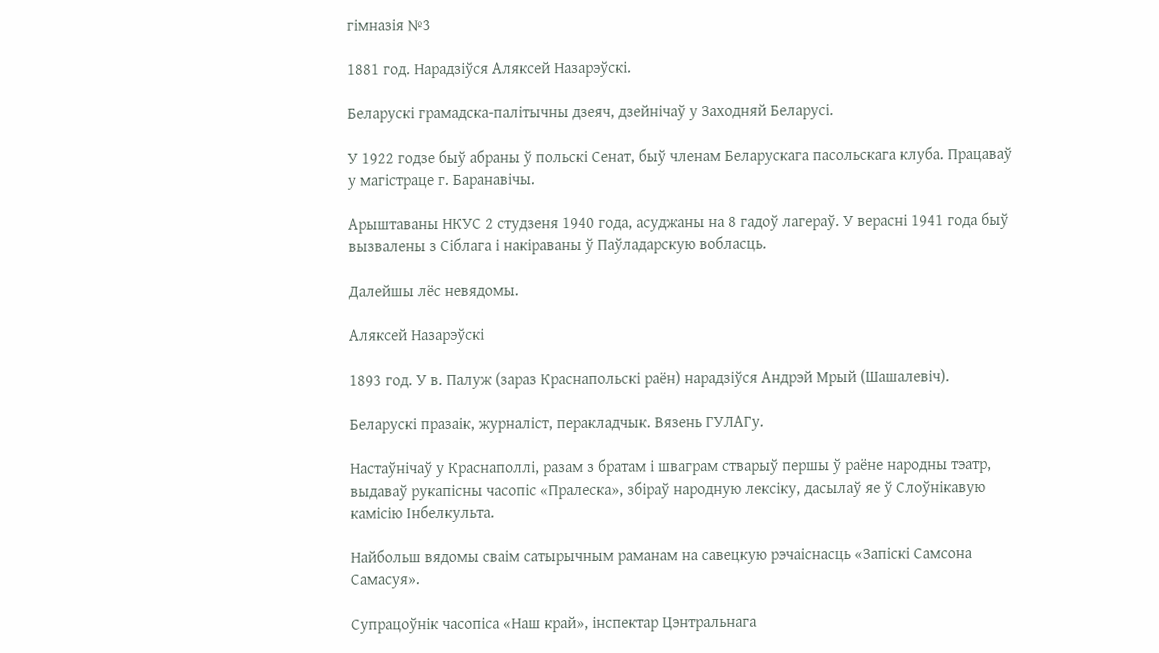гімназія №3

1881 год. Нарадзіўся Аляксей Назарэўскі.

Беларускі грамадска-палітычны дзеяч, дзейнічаў у Заходняй Беларусі.

У 1922 годзе быў абраны ў польскі Сенат, быў членам Беларускага пасольскага клуба. Працаваў у магістраце г. Баранавічы.

Арыштаваны НКУС 2 студзеня 1940 года, асуджаны на 8 гадоў лагераў. У верасні 1941 года быў вызвалены з Сіблага і накіраваны ў Паўладарскую вобласць.

Далейшы лёс невядомы.

Аляксей Назарэўскі

1893 год. У в. Палуж (зараз Краснапольскі раён) нарадзіўся Андрэй Мрый (Шашалевіч).

Беларускі празаік, журналіст, перакладчык. Вязень ГУЛАГу.

Настаўнічаў у Краснаполлі, разам з братам і шваграм стварыў першы ў раёне народны тэатр, выдаваў рукапісны часопіс «Пралеска», збіраў народную лексіку, дасылаў яе ў Слоўнікавую камісію Інбелкульта.

Найбольш вядомы сваім сатырычным раманам на савецкую рэчаіснасць «Запіскі Самсона Самасуя».

Супрацоўнік часопіса «Наш край», інспектар Цэнтральнага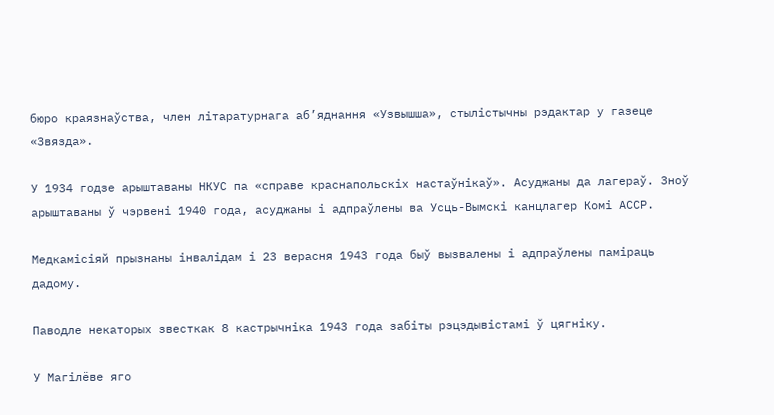бюро краязнаўства, член літаратурнага аб’яднання «Узвышша», стылістычны рэдактар у газеце «Звязда».

У 1934 годзе арыштаваны НКУС па «справе краснапольскіх настаўнікаў». Асуджаны да лагераў. Зноў арыштаваны ў чэрвені 1940 года, асуджаны і адпраўлены ва Усць-Вымскі канцлагер Комі АССР.

Медкамісіяй прызнаны інвалідам і 23 верасня 1943 года быў вызвалены і адпраўлены паміраць дадому.

Паводле некаторых звесткак 8 кастрычніка 1943 года забіты рэцэдывістамі ў цягніку.

У Магілёве яго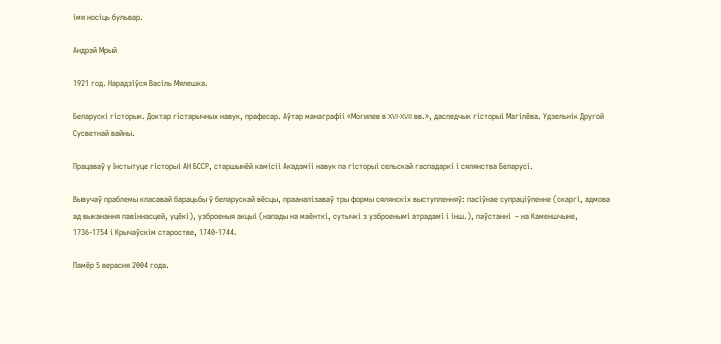імя носіць бульвар.

Андрэй Мрый

1921 год. Нарадзіўся Васіль Мялешка.

Беларускі гісторык. Доктар гістарычных навук, прафесар. Аўтар манаграфіі «Могилев в XVI-XVII вв.», даследчык гісторыі Магілёва. Удзельнік Другой Сусветнай вайны.

Працаваў у Інстытуце гісторыі АН БССР, старшынёй камісіі Акадэміі навук па гісторыі сельскай гаспадаркі і сялянства Беларусі.

Вывучаў праблемы класавай барацьбы ў беларускай вёсцы, прааналізаваў тры формы сялянскіх выступленняў: пасіўнае супраціўленне (скаргі, адмова ад выканання павіннасцей, уцёкі), узброеныя акцыі (напады на маёнткі, сутычкі з узброенымі атрадамі і інш.), паўстанні  – на Каменшчыне, 1736-1754 і Крычаўскім старостве, 1740-1744.

Памёр 5 верасня 2004 года.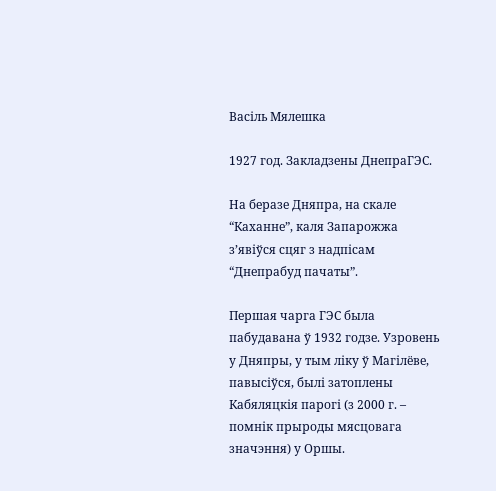Васіль Мялешка

1927 год. Закладзены ДнепраГЭС.

На беразе Дняпра, на скале “Каханне”, каля Запарожжа з’явіўся сцяг з надпісам “Днепрабуд пачаты”.

Першая чарга ГЭС была пабудавана ў 1932 годзе. Узровень у Дняпры, у тым ліку ў Магілёве, павысіўся, былі затоплены Кабяляцкія парогі (з 2000 г. – помнік прыроды мясцовага значэння) у Оршы.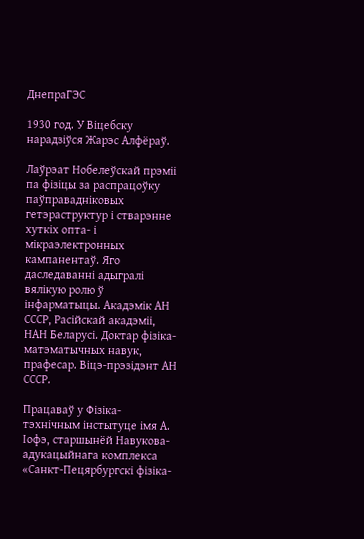ДнепраГЭС

1930 год. У Віцебску нарадзіўся Жарэс Алфёраў.

Лаўрэат Нобелеўскай прэміі па фізіцы за распрацоўку паўправадніковых гетэраструктур і стварэнне хуткіх опта- і мікраэлектронных кампанентаў. Яго даследаванні адыгралі вялікую ролю ў інфарматыцы. Акадэмік АН СССР, Расійскай акадэміі, НАН Беларусі. Доктар фізіка-матэматычных навук, прафесар. Віцэ-прэзідэнт АН СССР.

Працаваў у Фізіка-тэхнічным інстытуце імя А. Іофэ, старшынёй Навукова-адукацыйнага комплекса «Санкт-Пецярбургскі фізіка-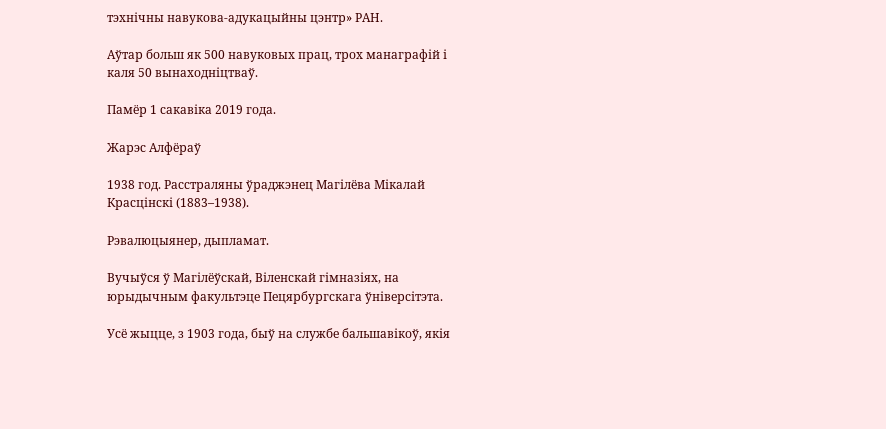тэхнічны навукова-адукацыйны цэнтр» РАН.

Аўтар больш як 500 навуковых прац, трох манаграфій і каля 50 вынаходніцтваў.

Памёр 1 сакавіка 2019 года.

Жарэс Алфёраў

1938 год. Расстраляны ўраджэнец Магілёва Мікалай Красцінскі (1883–1938).

Рэвалюцыянер, дыпламат.

Вучыўся ў Магілёўскай, Віленскай гімназіях, на юрыдычным факультэце Пецярбургскага ўніверсітэта.

Усё жыцце, з 1903 года, быў на службе бальшавікоў, якія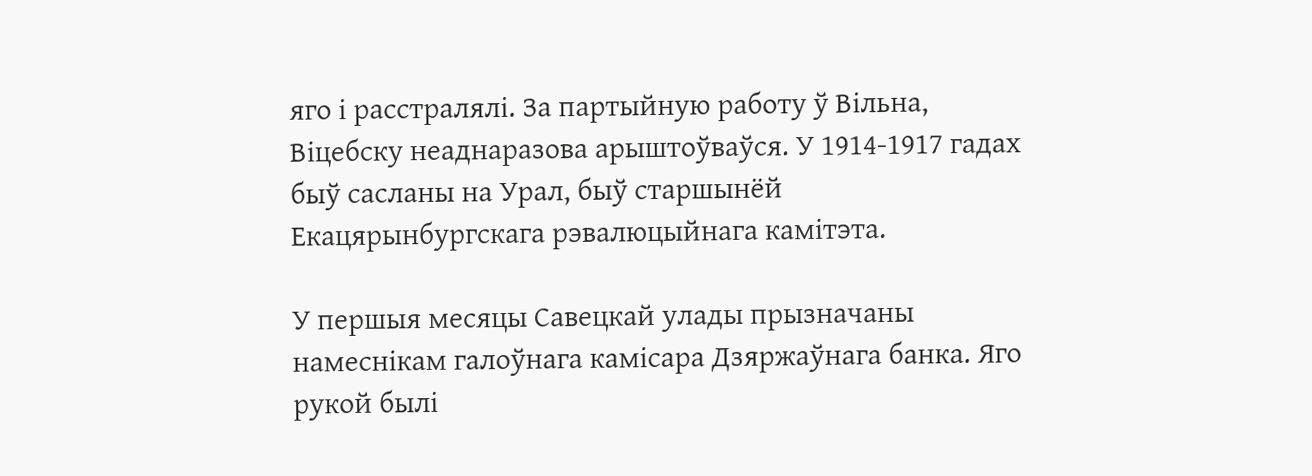яго і расстралялі. За партыйную работу ў Вільна, Віцебску неаднаразова арыштоўваўся. У 1914-1917 гадах быў сасланы на Урал, быў старшынёй Екацярынбургскага рэвалюцыйнага камітэта.

У першыя месяцы Савецкай улады прызначаны намеснікам галоўнага камісара Дзяржаўнага банка. Яго рукой былі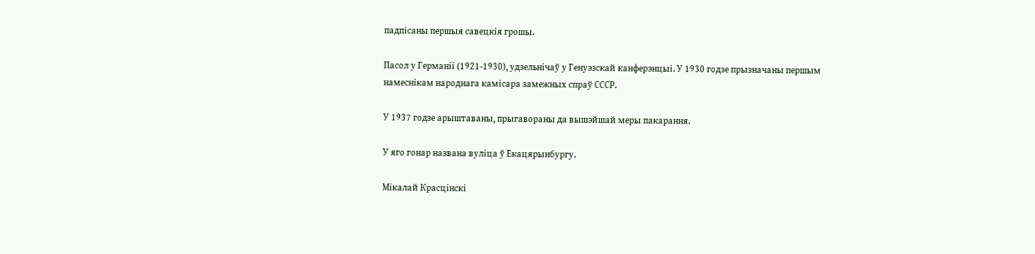падпісаны першыя савецкія грошы.

Пасол у Германіі (1921-1930), удзельнічаў у Генуэзскай канферэнцыі. У 1930 годзе прызначаны першым намеснікам народнага камісара замежных спраў СССР.

У 1937 годзе арыштаваны, прыгавораны да вышэйшай меры пакарання.

У яго гонар названа вуліца ў Екацярынбургу.

Мікалай Красцінскі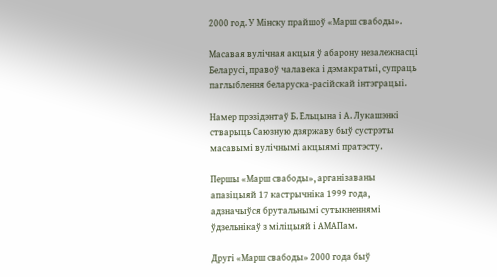2000 год. У Мінску прайшоў «Марш свабоды».

Масавая вулічная акцыя ў абарону незалежнасці Беларусі, правоў чалавека і дэмакратыі, супраць паглыблення беларуска-расійскай інтэграцыі.

Намер прэзідэнтаў Б. Ельцына і А. Лукашэнкі стварыць Саюзную дзяржаву быў сустрэты масавымі вулічнымі акцыямі пратэсту.

Першы «Марш свабоды», арганізаваны апазіцыяй 17 кастрычніка 1999 года, адзначыўся брутальнымі сутыкненнямі ўдзельнікаў з міліцыяй і АМАПам.

Другі «Марш свабоды» 2000 года быў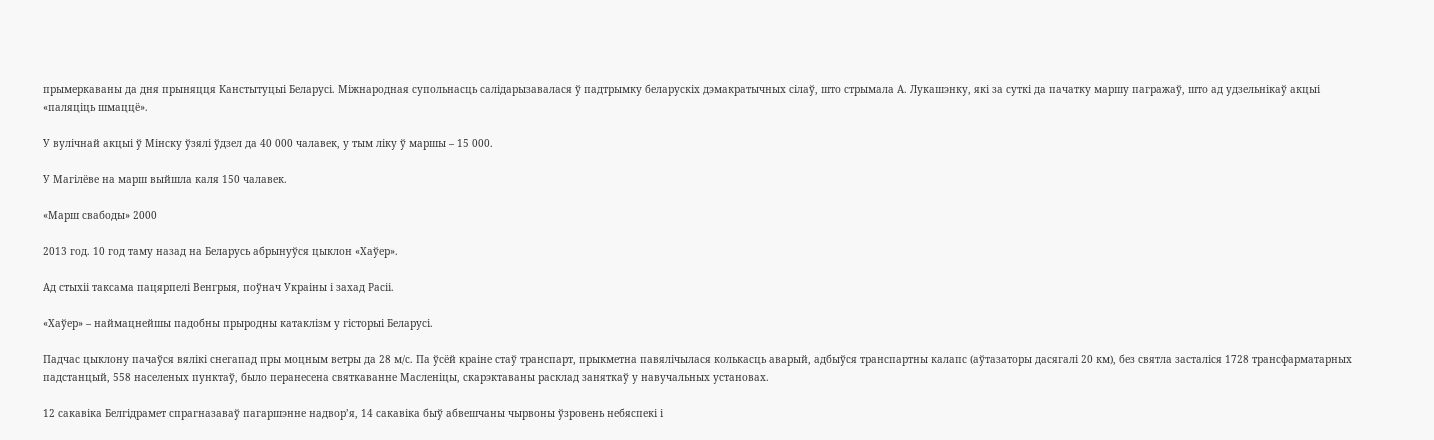прымеркаваны да дня прыняцця Канстытуцыі Беларусі. Міжнародная супольнасць салідарызавалася ў падтрымку беларускіх дэмакратычных сілаў, што стрымала А. Лукашэнку, які за суткі да пачатку маршу пагражаў, што ад удзельнікаў акцыі «паляціць шмаццё».

У вулічнай акцыі ў Мінску ўзялі ўдзел да 40 000 чалавек, у тым ліку ў маршы – 15 000.

У Магілёве на марш выйшла каля 150 чалавек.

«Марш свабоды» 2000

2013 год. 10 год таму назад на Беларусь абрынуўся цыклон «Хаўер».

Ад стыхіі таксама пацярпелі Венгрыя, поўнач Украіны і захад Расіі.

«Хаўер» – наймацнейшы падобны прыродны катаклізм у гісторыі Беларусі.

Падчас цыклону пачаўся вялікі снегапад пры моцным ветры да 28 м/с. Па ўсёй краіне стаў транспарт, прыкметна павялічылася колькасць аварый, адбыўся транспартны калапс (аўтазаторы дасягалі 20 км), без святла засталіся 1728 трансфарматарных падстанцый, 558 населеных пунктаў, было перанесена святкаванне Масленіцы, скарэктаваны расклад заняткаў у навучальных установах.

12 сакавіка Белгідрамет спрагназаваў пагаршэнне надвор’я, 14 сакавіка быў абвешчаны чырвоны ўзровень небяспекі і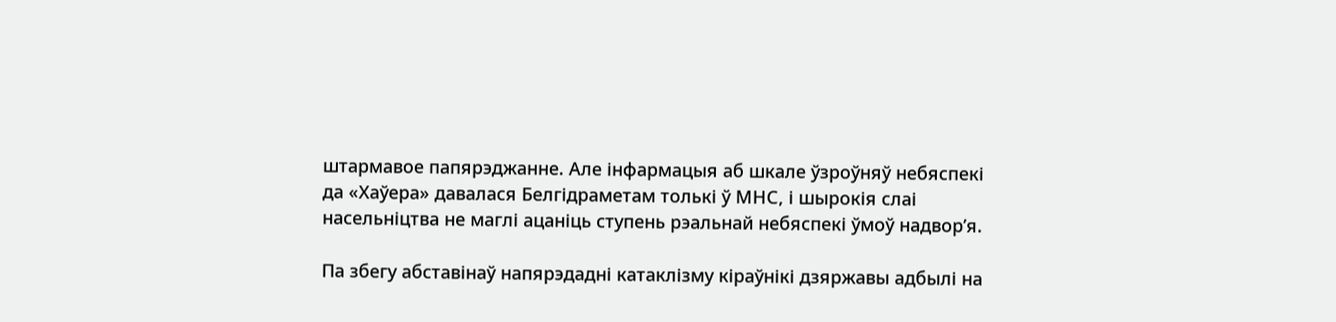штармавое папярэджанне. Але інфармацыя аб шкале ўзроўняў небяспекі да «Хаўера» давалася Белгідраметам толькі ў МНС, і шырокія слаі насельніцтва не маглі ацаніць ступень рэальнай небяспекі ўмоў надвор’я.

Па збегу абставінаў напярэдадні катаклізму кіраўнікі дзяржавы адбылі на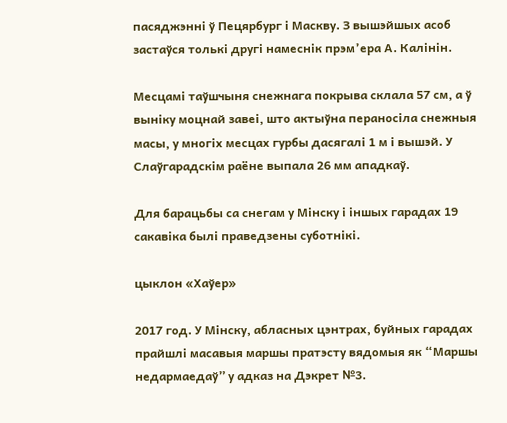пасяджэнні ў Пецярбург і Маскву. З вышэйшых асоб застаўся толькі другі намеснік прэм’ера А. Калінін.

Месцамі таўшчыня снежнага покрыва склала 57 см, а ў выніку моцнай завеі, што актыўна пераносіла снежныя масы, у многіх месцах гурбы дасягалі 1 м і вышэй. У Слаўгарадскім раёне выпала 26 мм ападкаў.

Для барацьбы са снегам у Мінску і іншых гарадах 19 сакавіка былі праведзены суботнікі.

цыклон «Хаўер»

2017 год. У Мінску, абласных цэнтрах, буйных гарадах прайшлі масавыя маршы пратэсту вядомыя як “Маршы недармаедаў” у адказ на Дэкрет №3.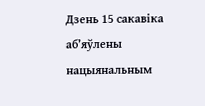Дзень 15 сакавіка аб’яўлены нацыянальным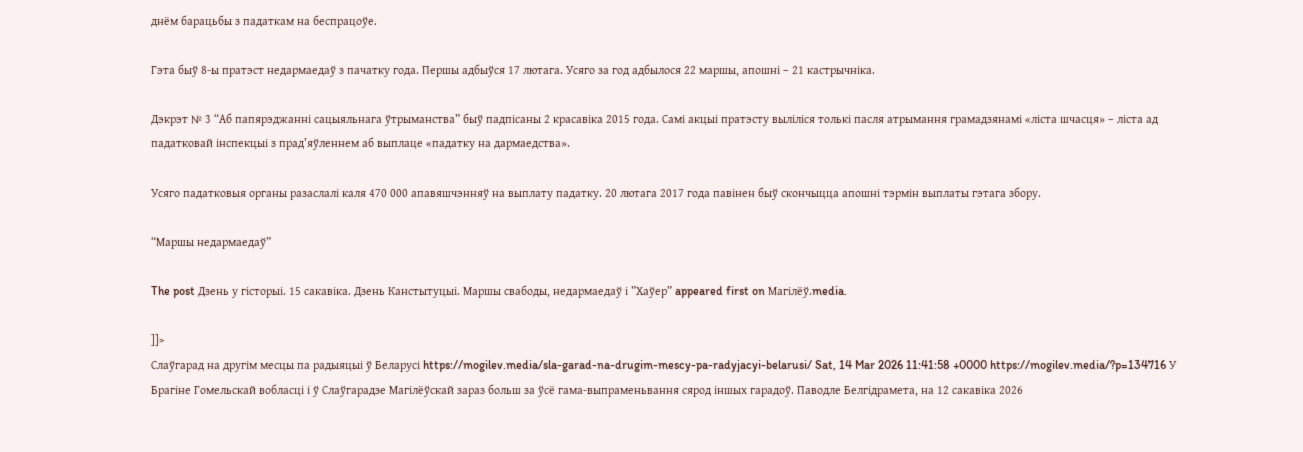днём барацьбы з падаткам на беспрацоўе.

Гэта быў 8-ы пратэст недармаедаў з пачатку года. Першы адбыўся 17 лютага. Усяго за год адбылося 22 маршы, апошні – 21 кастрычніка.

Дэкрэт № 3 “Аб папярэджанні сацыяльнага ўтрыманства” быў падпісаны 2 красавіка 2015 года. Самі акцыі пратэсту выліліся толькі пасля атрымання грамадзянамі «ліста шчасця» – ліста ад падатковай інспекцыі з прад’яўленнем аб выплаце «падатку на дармаедства».

Усяго падатковыя органы разаслалі каля 470 000 апавяшчэнняў на выплату падатку. 20 лютага 2017 года павінен быў скончыцца апошні тэрмін выплаты гэтага збору.

“Маршы недармаедаў”

The post Дзень у гісторыі. 15 сакавіка. Дзень Канстытуцыі. Маршы свабоды, недармаедаў і ”Хаўер” appeared first on Магілёў.media.

]]>
Слаўгарад на другім месцы па радыяцыі ў Беларусі https://mogilev.media/sla-garad-na-drugim-mescy-pa-radyjacyi-belarusi/ Sat, 14 Mar 2026 11:41:58 +0000 https://mogilev.media/?p=134716 У Брагіне Гомельскай вобласці і ў Слаўгарадзе Магілёўскай зараз больш за ўсё гама-выпраменьвання сярод іншых гарадоў. Паводле Белгідрамета, на 12 сакавіка 2026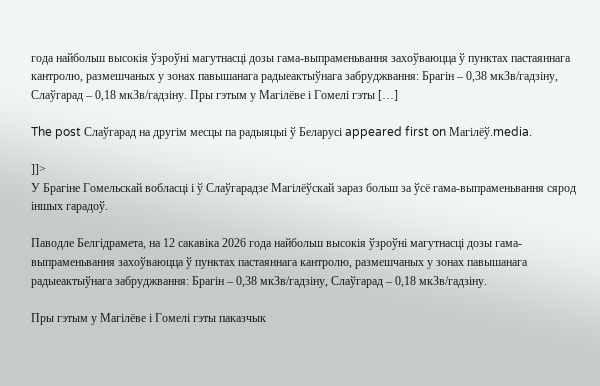года найбольш высокія ўзроўні магутнасці дозы гама-выпраменьвання захоўваюцца ў пунктах пастаяннага кантролю, размешчаных у зонах павышанага радыеактыўнага забруджвання: Брагін – 0,38 мкЗв/гадзіну, Слаўгарад – 0,18 мкЗв/гадзіну. Пры гэтым у Магілёве і Гомелі гэты […]

The post Слаўгарад на другім месцы па радыяцыі ў Беларусі appeared first on Магілёў.media.

]]>
У Брагіне Гомельскай вобласці і ў Слаўгарадзе Магілёўскай зараз больш за ўсё гама-выпраменьвання сярод іншых гарадоў.

Паводле Белгідрамета, на 12 сакавіка 2026 года найбольш высокія ўзроўні магутнасці дозы гама-выпраменьвання захоўваюцца ў пунктах пастаяннага кантролю, размешчаных у зонах павышанага радыеактыўнага забруджвання: Брагін – 0,38 мкЗв/гадзіну, Слаўгарад – 0,18 мкЗв/гадзіну.

Пры гэтым у Магілёве і Гомелі гэты паказчык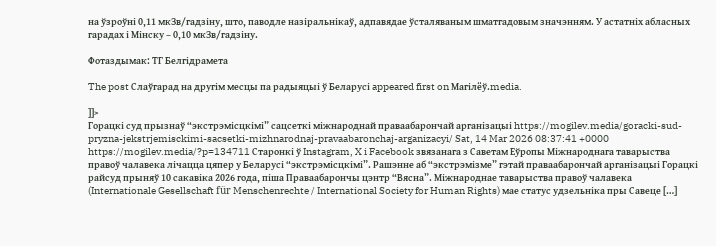на ўзроўні 0,11 мкЗв/гадзіну, што, паводле назіральнікаў, адпавядае ўсталяваным шматгадовым значэнням. У астатніх абласных гарадах і Мінску – 0,10 мкЗв/гадзіну.

Фотаздымак: ТГ Белгідрамета

The post Слаўгарад на другім месцы па радыяцыі ў Беларусі appeared first on Магілёў.media.

]]>
Горацкі суд прызнаў “экстрэмісцкімі” сацсеткі міжнароднай праваабарончай арганізацыі https://mogilev.media/goracki-sud-pryzna-jekstrjemisckimi-sacsetki-mizhnarodnaj-pravaabaronchaj-arganizacyi/ Sat, 14 Mar 2026 08:37:41 +0000 https://mogilev.media/?p=134711 Старонкі ў Instagram, X i Facebook звязанага з Саветам Еўропы Міжнароднага таварыства правоў чалавека лічацца цяпер у Беларусі “экстрэмісцкімі”. Рашэнне аб “экстрэмізме” гэтай праваабарончай арганізацыі Горацкі райсуд прыняў 10 сакавіка 2026 года, піша Праваабарончы цэнтр “Вясна”. Міжнароднае таварыства правоў чалавека (Internationale Gesellschaft für Menschenrechte / International Society for Human Rights) мае статус удзельніка пры Савеце […]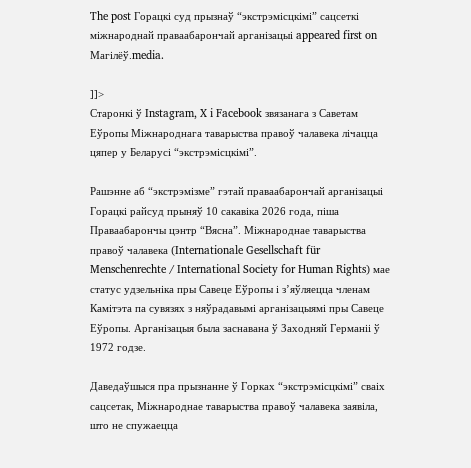The post Горацкі суд прызнаў “экстрэмісцкімі” сацсеткі міжнароднай праваабарончай арганізацыі appeared first on Магілёў.media.

]]>
Старонкі ў Instagram, X i Facebook звязанага з Саветам Еўропы Міжнароднага таварыства правоў чалавека лічацца цяпер у Беларусі “экстрэмісцкімі”.

Рашэнне аб “экстрэмізме” гэтай праваабарончай арганізацыі Горацкі райсуд прыняў 10 сакавіка 2026 года, піша Праваабарончы цэнтр “Вясна”. Міжнароднае таварыства правоў чалавека (Internationale Gesellschaft für Menschenrechte / International Society for Human Rights) мае статус удзельніка пры Савеце Еўропы і з’яўляецца членам Камітэта па сувязях з няўрадавымі арганізацыямі пры Савеце Еўропы. Арганізацыя была заснавана ў Заходняй Германіі ў 1972 годзе.

Даведаўшыся пра прызнанне ў Горках “экстрэмісцкімі” сваіх сацсетак, Міжнароднае таварыства правоў чалавека заявіла, што не спужаецца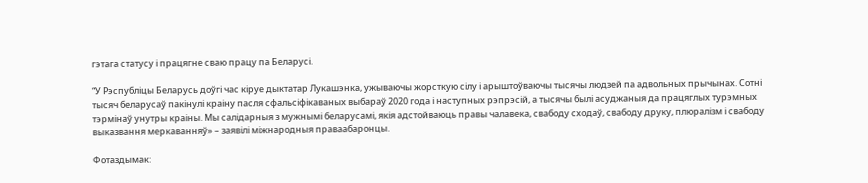гэтага статусу і працягне сваю працу па Беларусі.

“У Рэспубліцы Беларусь доўгі час кіруе дыктатар Лукашэнка, ужываючы жорсткую сілу і арыштоўваючы тысячы людзей па адвольных прычынах. Сотні тысяч беларусаў пакінулі краіну пасля сфальсіфікаваных выбараў 2020 года і наступных рэпрэсій, а тысячы былі асуджаныя да працяглых турэмных тэрмінаў унутры краіны. Мы салідарныя з мужнымі беларусамі, якія адстойваюць правы чалавека, свабоду сходаў, свабоду друку, плюралізм і свабоду выказвання меркаванняў» – заявілі міжнародныя праваабаронцы.

Фотаздымак: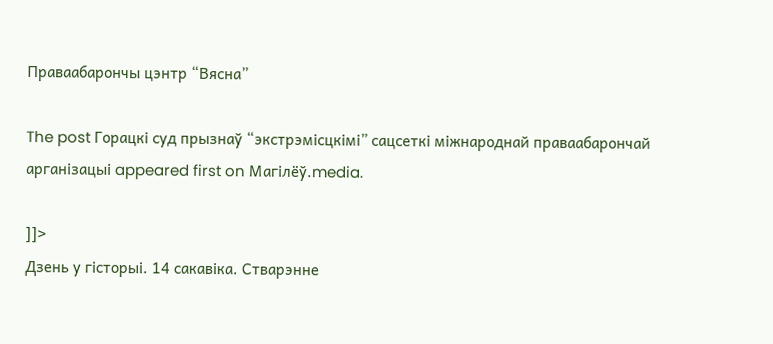Праваабарончы цэнтр “Вясна”

The post Горацкі суд прызнаў “экстрэмісцкімі” сацсеткі міжнароднай праваабарончай арганізацыі appeared first on Магілёў.media.

]]>
Дзень у гісторыі. 14 сакавіка. Стварэнне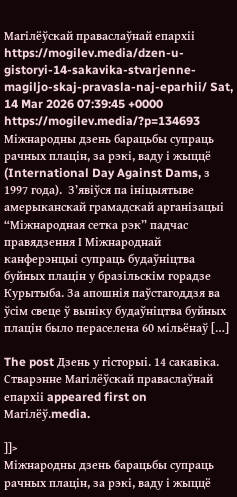Магілёўскай праваслаўнай епархіі https://mogilev.media/dzen-u-gistoryi-14-sakavika-stvarjenne-magiljo-skaj-pravasla-naj-eparhii/ Sat, 14 Mar 2026 07:39:45 +0000 https://mogilev.media/?p=134693 Міжнародны дзень барацьбы супраць рачных плацін, за рэкі, ваду і жыццё (International Day Against Dams, з 1997 года).  З’явіўся па ініцыятыве амерыканскай грамадскай арганізацыі “Міжнародная сетка рэк” падчас правядзення І Міжнароднай канферэнцыі супраць будаўніцтва буйных плацін у бразільскім горадзе Курытыба. За апошнія паўстагоддзя ва ўсім свеце ў выніку будаўніцтва буйных плацін было пераселена 60 мільёнаў […]

The post Дзень у гісторыі. 14 сакавіка. Стварэнне Магілёўскай праваслаўнай епархіі appeared first on Магілёў.media.

]]>
Міжнародны дзень барацьбы супраць рачных плацін, за рэкі, ваду і жыццё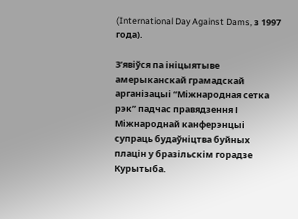(International Day Against Dams, з 1997 года).

З’явіўся па ініцыятыве амерыканскай грамадскай арганізацыі “Міжнародная сетка рэк” падчас правядзення І Міжнароднай канферэнцыі супраць будаўніцтва буйных плацін у бразільскім горадзе Курытыба.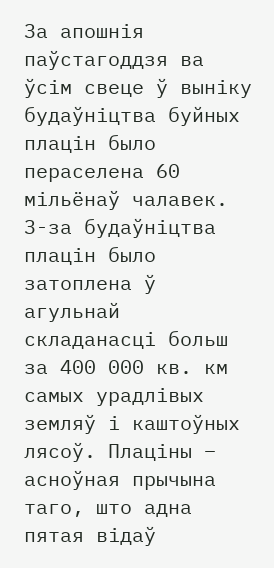За апошнія паўстагоддзя ва ўсім свеце ў выніку будаўніцтва буйных плацін было пераселена 60 мільёнаў чалавек. З-за будаўніцтва плацін было затоплена ў агульнай складанасці больш за 400 000 кв. км самых урадлівых земляў і каштоўных лясоў. Плаціны – асноўная прычына таго, што адна пятая відаў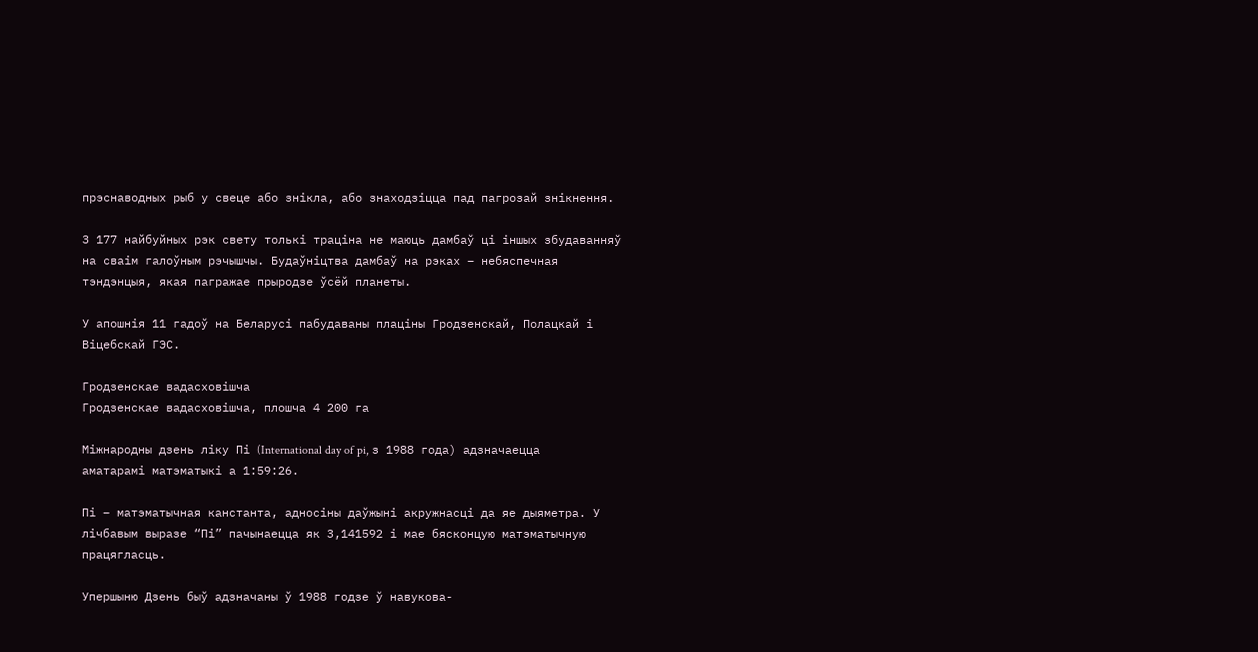прэснаводных рыб у свеце або знікла, або знаходзіцца пад пагрозай знікнення.

З 177 найбуйных рэк свету толькі траціна не маюць дамбаў ці іншых збудаванняў на сваім галоўным рэчышчы. Будаўніцтва дамбаў на рэках – небяспечная тэндэнцыя, якая пагражае прыродзе ўсёй планеты.

У апошнія 11 гадоў на Беларусі пабудаваны плаціны Гродзенскай, Полацкай і Віцебскай ГЭС.

Гродзенскае вадасховішча
Гродзенскае вадасховішча, плошча 4 200 га

Міжнародны дзень ліку Пі (International day of pi, з 1988 года) адзначаецца аматарамі матэматыкі а 1:59:26.

Пі – матэматычная канстанта, адносіны даўжыні акружнасці да яе дыяметра. У лічбавым выразе “Пі” пачынаецца як 3,141592 і мае бясконцую матэматычную працягласць.

Упершыню Дзень быў адзначаны ў 1988 годзе ў навукова-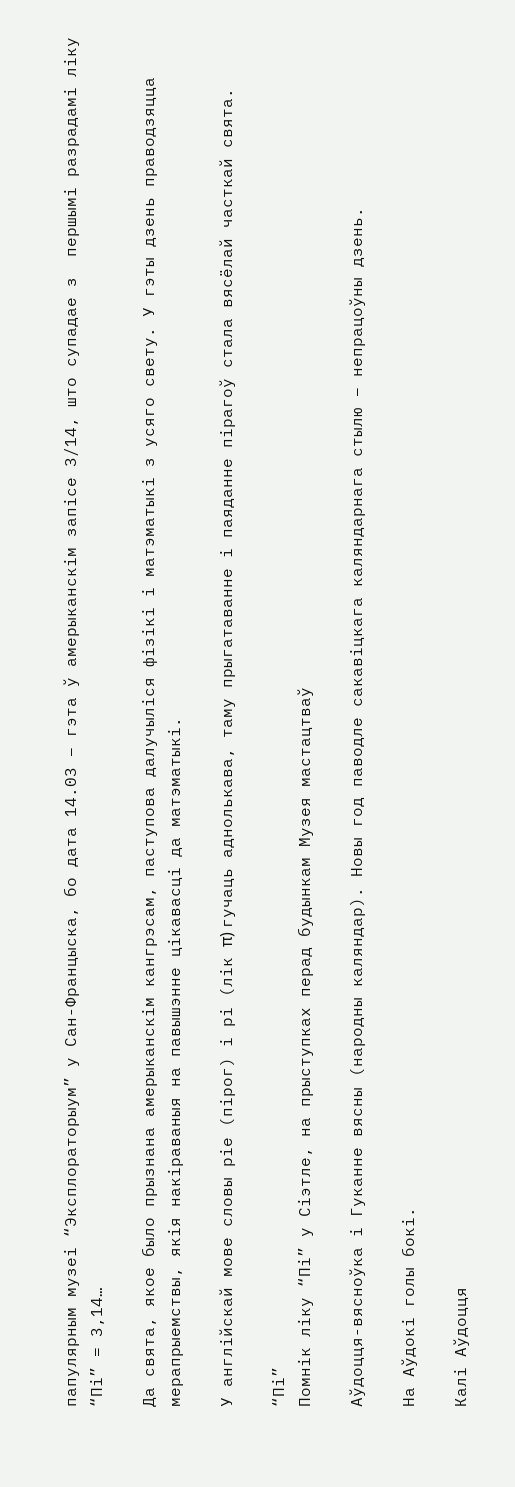папулярным музеі “Эксплораторыум” у Сан-Францыска, бо дата 14.03 – гэта ў амерыканскім запісе 3/14, што супадае з  першымі разрадамі ліку “Пі” = 3,14…

Да свята, якое было прызнана амерыканскім кангрэсам, паступова далучыліся фізікі і матэматыкі з усяго свету. У гэты дзень праводзяцца мерапрыемствы, якія накіраваныя на павышэнне цікавасці да матэматыкі.

У англійскай мове словы pie (пірог) і pi (лік π) гучаць аднолькава, таму прыгатаванне і паяданне пірагоў стала вясёлай часткай свята.

“Пі”
Помнік ліку “Пі” у Сіэтле, на прыступках перад будынкам Музея мастацтваў

Аўдоцця-вясноўка і Гуканне вясны (народны каляндар). Новы год паводле сакавіцкага каляндарнага стылю – непрацоўны дзень.

На Аўдокі голы бокі.

Калі Аўдоцця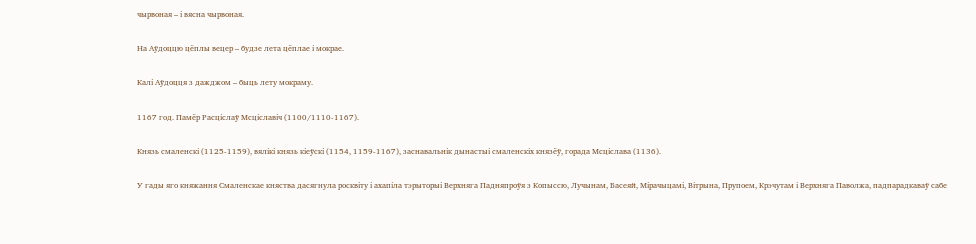чырвоная – і вясна чырвоная.

На Аўдоццю цёплы вецер – будзе лета цёплае і мокрае.

Калі Аўдоцця з дажджом – быць лету мокраму.

1167 год. Памёр Расціслаў Мсціславіч (1100/1110-1167).

Князь смаленскі (1125-1159), вялікі князь кіеўскі (1154, 1159-1167), заснавальнік дынастыі смаленскіх князёў, горада Мсціслава (1136).

У гады яго княжання Смаленскае княства дасягнула росквіту і ахапіла тэрыторыі Верхняга Падняпроўя з Копыссю, Лучынам, Басеяй, Мірачыцамі, Вітрына, Прупоем, Крэчутам і Верхняга Паволжа, падпарадкаваў сабе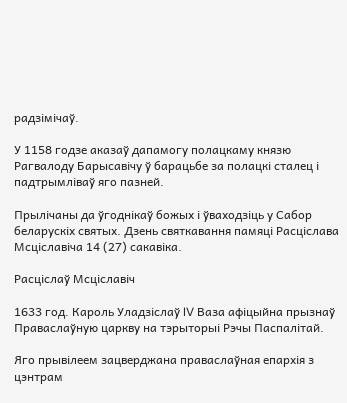радзімічаў.

У 1158 годзе аказаў дапамогу полацкаму князю Рагвалоду Барысавічу ў барацьбе за полацкі сталец і падтрымліваў яго пазней.

Прылічаны да ўгоднікаў божых і ўваходзіць у Сабор беларускіх святых. Дзень святкавання памяці Расціслава Мсціславіча 14 (27) сакавіка.

Расціслаў Мсціславіч

1633 год. Кароль Уладзіслаў IV Ваза афіцыйна прызнаў Праваслаўную царкву на тэрыторыі Рэчы Паспалітай.

Яго прывілеем зацверджана праваслаўная епархія з цэнтрам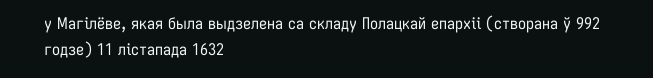у Магілёве, якая была выдзелена са складу Полацкай епархіі (створана ў 992 годзе) 11 лістапада 1632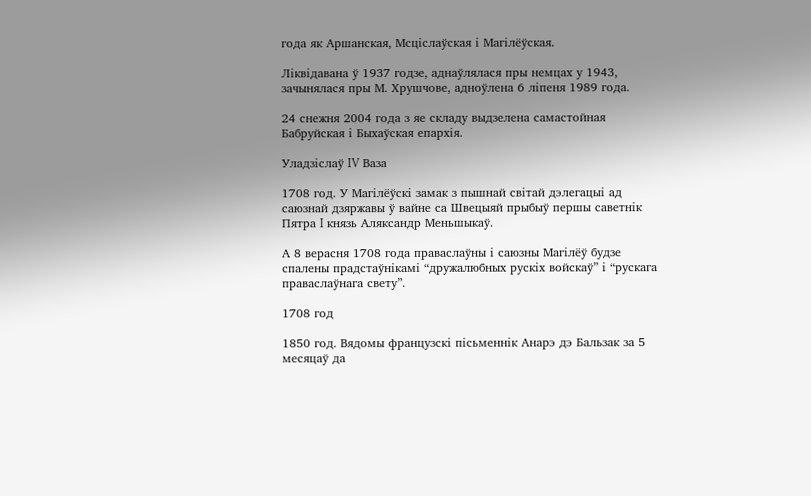года як Аршанская, Мсціслаўская і Магілёўская.

Ліквідавана ў 1937 годзе, аднаўлялася пры немцах у 1943, зачынялася пры М. Хрушчове, адноўлена 6 ліпеня 1989 года.

24 снежня 2004 года з яе складу выдзелена самастойная Бабруйская і Быхаўская епархія.

Уладзіслаў IV Ваза

1708 год. У Магілёўскі замак з пышнай світай дэлегацыі ад саюзнай дзяржавы ў вайне са Швецыяй прыбыў першы саветнік Пятра I князь Аляксандр Меньшыкаў.

А 8 верасня 1708 года праваслаўны і саюзны Магілёў будзе спалены прадстаўнікамі “дружалюбных рускіх войскаў” і “рускага праваслаўнага свету”.

1708 год

1850 год. Вядомы французскі пісьменнік Анарэ дэ Бальзак за 5 месяцаў да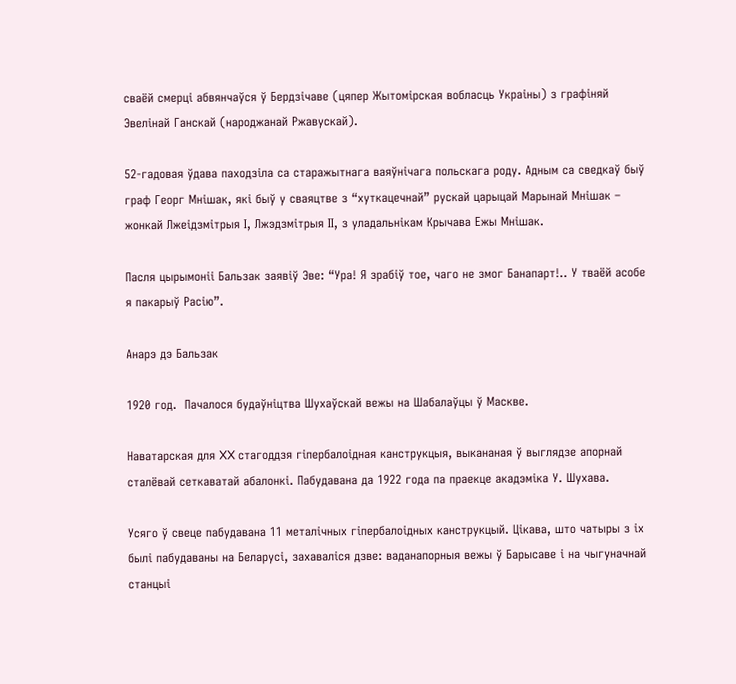сваёй смерці абвянчаўся ў Бердзічаве (цяпер Жытомірская вобласць Украіны) з графіняй Эвелінай Ганскай (народжанай Ржавускай).

52-гадовая ўдава паходзіла са старажытнага ваяўнічага польскага роду. Адным са сведкаў быў граф Георг Мнішак, які быў у сваяцтве з “хуткацечнай” рускай царыцай Марынай Мнішак – жонкай Лжеідзмітрыя І, Лжэдзмітрыя ІІ, з уладальнікам Крычава Ежы Мнішак.

Пасля цырымоніі Бальзак заявіў Эве: “Ура! Я зрабіў тое, чаго не змог Банапарт!.. У тваёй асобе я пакарыў Расію”.

Анарэ дэ Бальзак

1920 год.  Пачалося будаўніцтва Шухаўскай вежы на Шабалаўцы ў Маскве.

Наватарская для XX стагоддзя гіпербалоідная канструкцыя, выкананая ў выглядзе апорнай сталёвай сеткаватай абалонкі. Пабудавана да 1922 года па праекце акадэміка У. Шухава.

Усяго ў свеце пабудавана 11 металічных гіпербалоідных канструкцый. Цікава, што чатыры з іх былі пабудаваны на Беларусі, захаваліся дзве: ваданапорныя вежы ў Барысаве і на чыгуначнай станцыі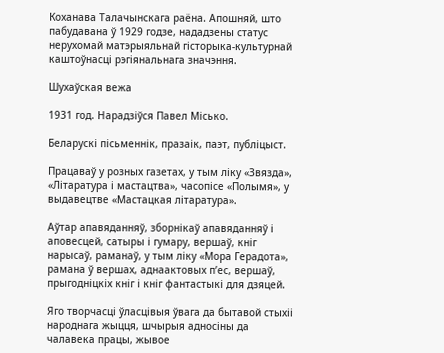Коханава Талачынскага раёна. Апошняй, што пабудавана ў 1929 годзе, нададзены статус нерухомай матэрыяльнай гісторыка-культурнай каштоўнасці рэгіянальнага значэння.

Шухаўская вежа

1931 год. Нарадзіўся Павел Місько.

Беларускі пісьменнік, празаік, паэт, публіцыст.

Працаваў у розных газетах, у тым ліку «Звязда», «Літаратура і мастацтва», часопісе «Полымя», у выдавецтве «Мастацкая літаратура».

Аўтар апавяданняў, зборнікаў апавяданняў і аповесцей, сатыры і гумару, вершаў, кніг нарысаў, раманаў, у тым ліку «Мора Герадота», рамана ў вершах, аднаактовых п’ес, вершаў, прыгодніцкіх кніг і кніг фантастыкі для дзяцей.

Яго творчасці ўласцівыя ўвага да бытавой стыхіі народнага жыцця, шчырыя адносіны да чалавека працы, жывое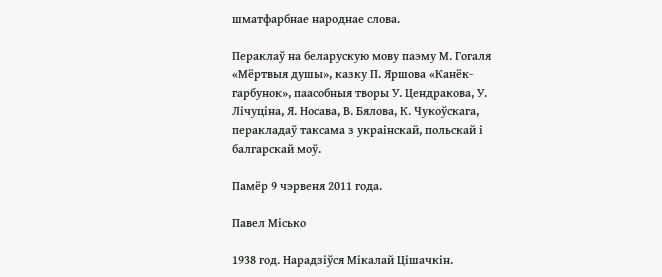шматфарбнае народнае слова.

Пераклаў на беларускую мову паэму М. Гогаля «Мёртвыя душы», казку П. Яршова «Канёк-гарбунок», паасобныя творы У. Цендракова, У. Лічуціна, Я. Носава, В. Бялова, К. Чукоўскага, перакладаў таксама з украінскай, польскай і балгарскай моў.

Памёр 9 чэрвеня 2011 года.

Павел Місько

1938 год. Нарадзіўся Мікалай Цішачкін.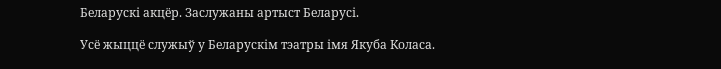Беларускі акцёр. Заслужаны артыст Беларусі.

Усё жыццё служыў у Беларускім тэатры імя Якуба Коласа.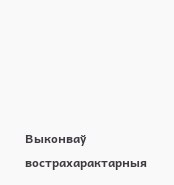Выконваў вострахарактарныя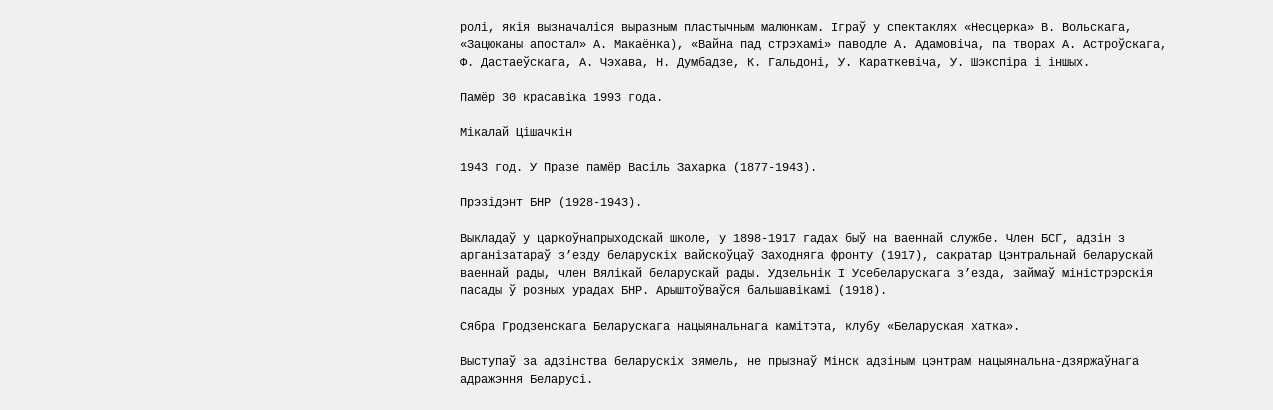ролі, якія вызначаліся выразным пластычным малюнкам. Іграў у спектаклях «Несцерка» В. Вольскага, «Зацюканы апостал» А. Макаёнка), «Вайна пад стрэхамі» паводле А. Адамовіча, па творах А. Астроўскага, Ф. Дастаеўскага, А. Чэхава, Н. Думбадзе, К. Гальдоні, У. Караткевіча, У. Шэкспіра і іншых.

Памёр 30 красавіка 1993 года.

Мікалай Цішачкін

1943 год. У Празе памёр Васіль Захарка (1877-1943).

Прэзідэнт БНР (1928-1943).

Выкладаў у царкоўнапрыходскай школе, у 1898-1917 гадах быў на ваеннай службе. Член БСГ, адзін з арганізатараў з’езду беларускіх вайскоўцаў Заходняга фронту (1917), сакратар Цэнтральнай беларускай ваеннай рады, член Вялікай беларускай рады. Удзельнік І Усебеларускага з’езда, займаў міністрэрскія пасады ў розных урадах БНР. Арыштоўваўся бальшавікамі (1918).

Сябра Гродзенскага Беларускага нацыянальнага камітэта, клубу «Беларуская хатка».

Выступаў за адзінства беларускіх зямель, не прызнаў Мінск адзіным цэнтрам нацыянальна-дзяржаўнага адражэння Беларусі.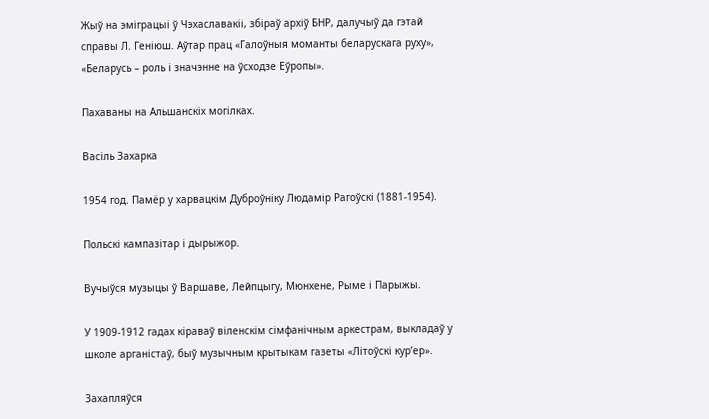Жыў на эміграцыі ў Чэхаславакіі, збіраў архіў БНР, далучыў да гэтай справы Л. Геніюш. Аўтар прац «Галоўныя моманты беларускага руху», «Беларусь – роль і значэнне на ўсходзе Еўропы».

Пахаваны на Альшанскіх могілках.

Васіль Захарка

1954 год. Памёр у харвацкім Дуброўніку Людамір Рагоўскі (1881-1954).

Польскі кампазітар і дырыжор.

Вучыўся музыцы ў Варшаве, Лейпцыгу, Мюнхене, Рыме і Парыжы.

У 1909-1912 гадах кіраваў віленскім сімфанічным аркестрам, выкладаў у школе арганістаў, быў музычным крытыкам газеты «Літоўскі кур’ер».

Захапляўся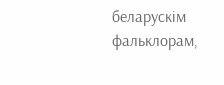беларускім фальклорам,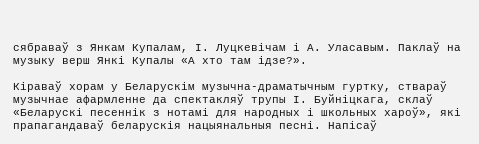сябраваў з Янкам Купалам, І. Луцкевічам і А. Уласавым. Паклаў на музыку верш Янкі Купалы «А хто там ідзе?».

Кіраваў хорам у Беларускім музычна-драматычным гуртку, ствараў музычнае афармленне да спектакляў трупы І. Буйніцкага, склаў «Беларускі песеннік з нотамі для народных і школьных хароў», які прапагандаваў беларускія нацыянальныя песні. Напісаў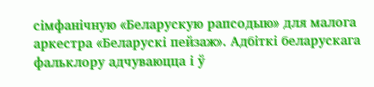сімфанічную «Беларускую рапсодыю» для малога аркестра «Беларускі пейзаж». Адбіткі беларускага фальклору адчуваюцца і ў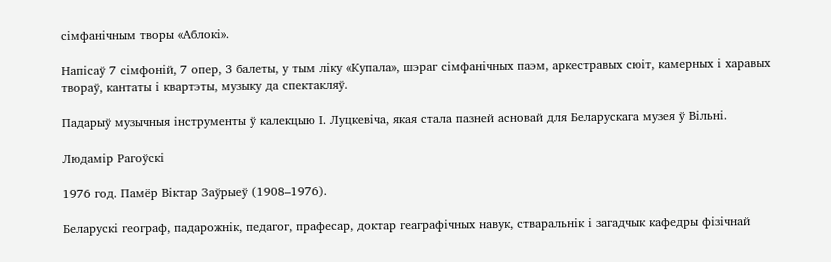сімфанічным творы «Аблокі».

Напісаў 7 сімфоній, 7 опер, 3 балеты, у тым ліку «Купала», шэраг сімфанічных паэм, аркестравых сюіт, камерных і харавых твораў, кантаты і квартэты, музыку да спектакляў.

Падарыў музычныя інструменты ў калекцыю І. Луцкевіча, якая стала пазней асновай для Беларускага музея ў Вільні.

Людамір Рагоўскі

1976 год. Памёр Віктар Заўрыеў (1908–1976).

Беларускі географ, падарожнік, педагог, прафесар, доктар геаграфічных навук, стваральнік і загадчык кафедры фізічнай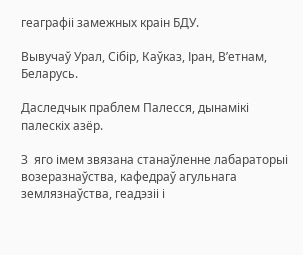геаграфіі замежных краін БДУ.

Вывучаў Урал, Сібір, Каўказ, Іран, В’етнам, Беларусь.

Даследчык праблем Палесся, дынамікі палескіх азёр.

З  яго імем звязана станаўленне лабараторыі возеразнаўства, кафедраў агульнага землязнаўства, геадэзіі і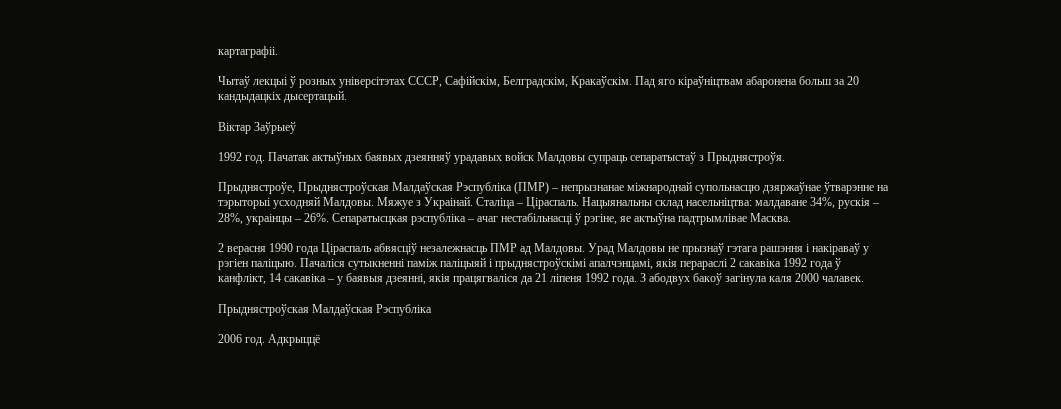картаграфіі.

Чытаў лекцыі ў розных універсітэтах СССР, Сафійскім, Белградскім, Кракаўскім. Пад яго кіраўніцтвам абаронена больш за 20 кандыдацкіх дысертацый.

Віктар Заўрыеў

1992 год. Пачатак актыўных баявых дзеянняў урадавых войск Малдовы супраць сепаратыстаў з Прыднястроўя.

Прыднястроўе, Прыднястроўская Малдаўская Рэспубліка (ПМР) – непрызнанае міжнароднай супольнасцю дзяржаўнае ўтварэнне на тэрыторыі усходняй Малдовы. Мяжуе з Украінай. Сталіца – Ціраспаль. Нацыянальны склад насельніцтва: малдаване 34%, рускія – 28%, украінцы – 26%. Сепаратысцкая рэспубліка – ачаг нестабільнасці ў рэгіне, яе актыўна падтрымлівае Масква.

2 верасня 1990 года Ціраспаль абвясціў незалежнасць ПМР ад Малдовы. Урад Малдовы не прызнаў гэтага рашэння і накіраваў у рэгіен паліцыю. Пачаліся сутыкненні паміж паліцыяй і прыднястроўскімі апалчэнцамі, якія перараслі 2 сакавіка 1992 года ў канфлікт, 14 сакавіка – у баявыя дзеянні, якія працягваліся да 21 ліпеня 1992 года. З абодвух бакоў загінула каля 2000 чалавек.

Прыднястроўская Малдаўская Рэспубліка

2006 год. Адкрыццё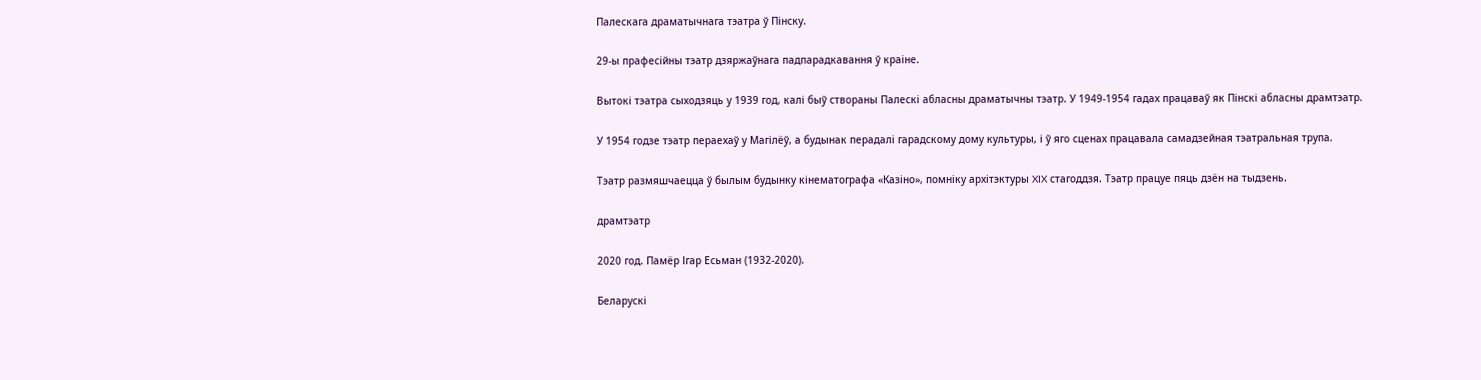Палескага драматычнага тэатра ў Пінску.

29-ы прафесійны тэатр дзяржаўнага падпарадкавання ў краіне.

Вытокі тэатра сыходзяць у 1939 год, калі быў створаны Палескі абласны драматычны тэатр. У 1949-1954 гадах працаваў як Пінскі абласны драмтэатр.

У 1954 годзе тэатр пераехаў у Магілёў, а будынак перадалі гарадскому дому культуры, і ў яго сценах працавала самадзейная тэатральная трупа.

Тэатр размяшчаецца ў былым будынку кінематографа «Казіно», помніку архітэктуры XIX стагоддзя. Тэатр працуе пяць дзён на тыдзень.

драмтэатр

2020 год. Памёр Ігар Есьман (1932-2020).

Беларускі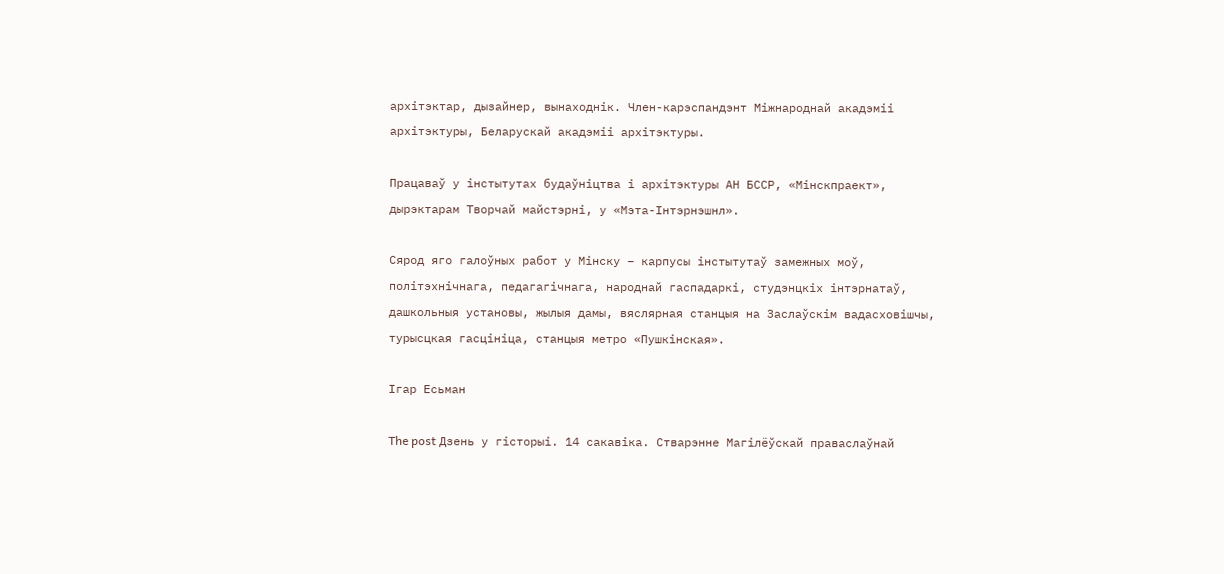архітэктар, дызайнер, вынаходнік. Член-карэспандэнт Міжнароднай акадэміі архітэктуры, Беларускай акадэміі архітэктуры.

Працаваў у інстытутах будаўніцтва і архітэктуры АН БССР, «Мінскпраект», дырэктарам Творчай майстэрні, у «Мэта-Інтэрнэшнл».

Сярод яго галоўных работ у Мінску – карпусы інстытутаў замежных моў, політэхнічнага, педагагічнага, народнай гаспадаркі, студэнцкіх інтэрнатаў, дашкольныя установы, жылыя дамы, вяслярная станцыя на Заслаўскім вадасховішчы, турысцкая гасцініца, станцыя метро «Пушкінская».

Ігар Есьман

The post Дзень у гісторыі. 14 сакавіка. Стварэнне Магілёўскай праваслаўнай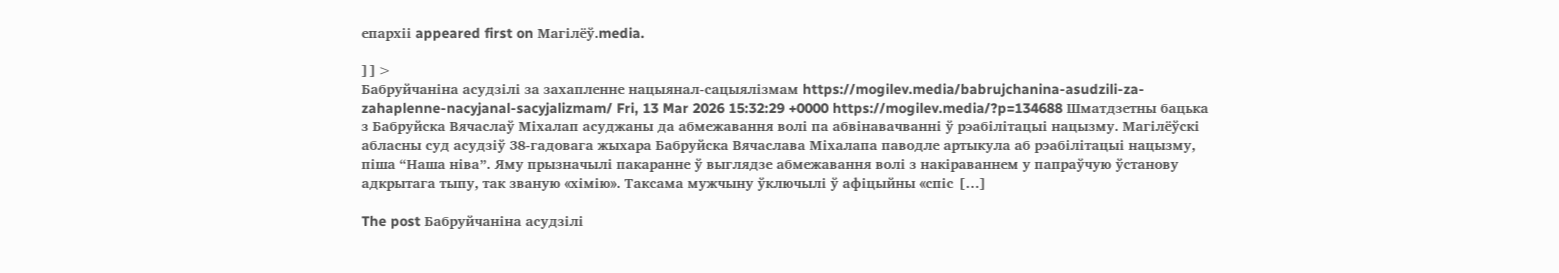епархіі appeared first on Магілёў.media.

]]>
Бабруйчаніна асудзілі за захапленне нацыянал-сацыялізмам https://mogilev.media/babrujchanina-asudzili-za-zahaplenne-nacyjanal-sacyjalizmam/ Fri, 13 Mar 2026 15:32:29 +0000 https://mogilev.media/?p=134688 Шматдзетны бацька з Бабруйска Вячаслаў Міхалап асуджаны да абмежавання волі па абвінавачванні ў рэабілітацыі нацызму. Магілёўскі абласны суд асудзіў 38-гадовага жыхара Бабруйска Вячаслава Міхалапа паводле артыкула аб рэабілітацыі нацызму, піша “Наша ніва”. Яму прызначылі пакаранне ў выглядзе абмежавання волі з накіраваннем у папраўчую ўстанову адкрытага тыпу, так званую «хімію». Таксама мужчыну ўключылі ў афіцыйны «спіс […]

The post Бабруйчаніна асудзілі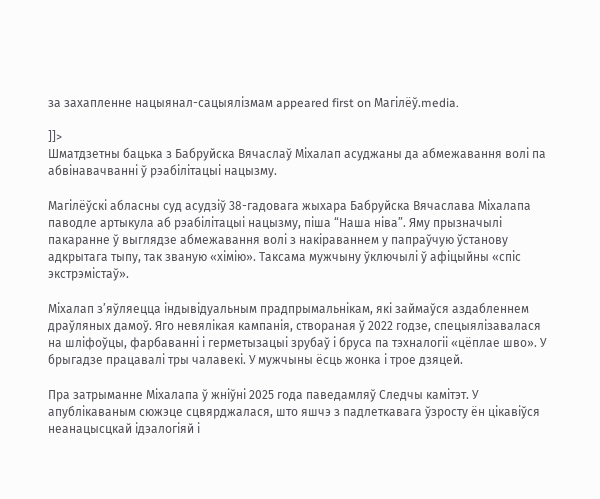за захапленне нацыянал-сацыялізмам appeared first on Магілёў.media.

]]>
Шматдзетны бацька з Бабруйска Вячаслаў Міхалап асуджаны да абмежавання волі па абвінавачванні ў рэабілітацыі нацызму.

Магілёўскі абласны суд асудзіў 38-гадовага жыхара Бабруйска Вячаслава Міхалапа паводле артыкула аб рэабілітацыі нацызму, піша “Наша ніва”. Яму прызначылі пакаранне ў выглядзе абмежавання волі з накіраваннем у папраўчую ўстанову адкрытага тыпу, так званую «хімію». Таксама мужчыну ўключылі ў афіцыйны «спіс экстрэмістаў».

Міхалап з’яўляецца індывідуальным прадпрымальнікам, які займаўся аздабленнем драўляных дамоў. Яго невялікая кампанія, створаная ў 2022 годзе, спецыялізавалася на шліфоўцы, фарбаванні і герметызацыі зрубаў і бруса па тэхналогіі «цёплае шво». У брыгадзе працавалі тры чалавекі. У мужчыны ёсць жонка і трое дзяцей.

Пра затрыманне Міхалапа ў жніўні 2025 года паведамляў Следчы камітэт. У апублікаваным сюжэце сцвярджалася, што яшчэ з падлеткавага ўзросту ён цікавіўся неанацысцкай ідэалогіяй і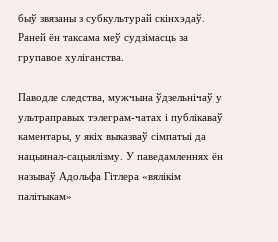быў звязаны з субкультурай скінхэдаў. Раней ён таксама меў судзімасць за групавое хуліганства.

Паводле следства, мужчына ўдзельнічаў у ультраправых тэлеграм-чатах і публікаваў каментары, у якіх выказваў сімпатыі да нацыянал-сацыялізму. У паведамленнях ён называў Адольфа Гітлера «вялікім палітыкам»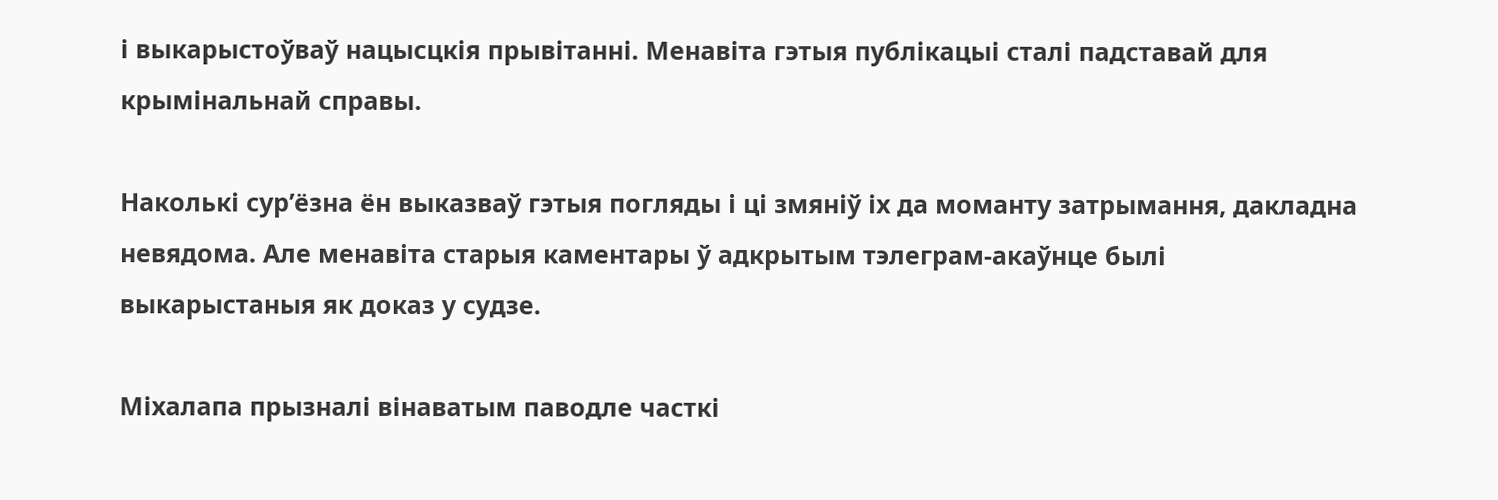і выкарыстоўваў нацысцкія прывітанні. Менавіта гэтыя публікацыі сталі падставай для крымінальнай справы.

Наколькі сур’ёзна ён выказваў гэтыя погляды і ці змяніў іх да моманту затрымання, дакладна невядома. Але менавіта старыя каментары ў адкрытым тэлеграм-акаўнце былі выкарыстаныя як доказ у судзе.

Міхалапа прызналі вінаватым паводле часткі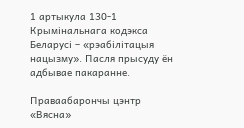1 артыкула 130-1 Крымінальнага кодэкса Беларусі – «рэабілітацыя нацызму». Пасля прысуду ён адбывае пакаранне.

Праваабарончы цэнтр «Вясна»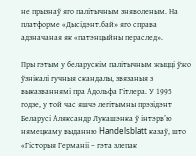не прызнаў яго палітычным зняволеным. На платформе «Дысідэнт.бай» яго справа адзначаная як «патэнцыйны пераслед».

Пры гэтым у беларускім палітычным жыцці ўжо ўзнікалі гучныя скандалы, звязаныя з выказваннямі пра Адольфа Гітлера. У 1995 годзе, у той час яшчэ легітымны прэзідэнт Беларусі Аляксандр Лукашэнка ў інтэрв’ю нямецкаму выданню Handelsblatt казаў, што «Гісторыя Германіі – гэта злепак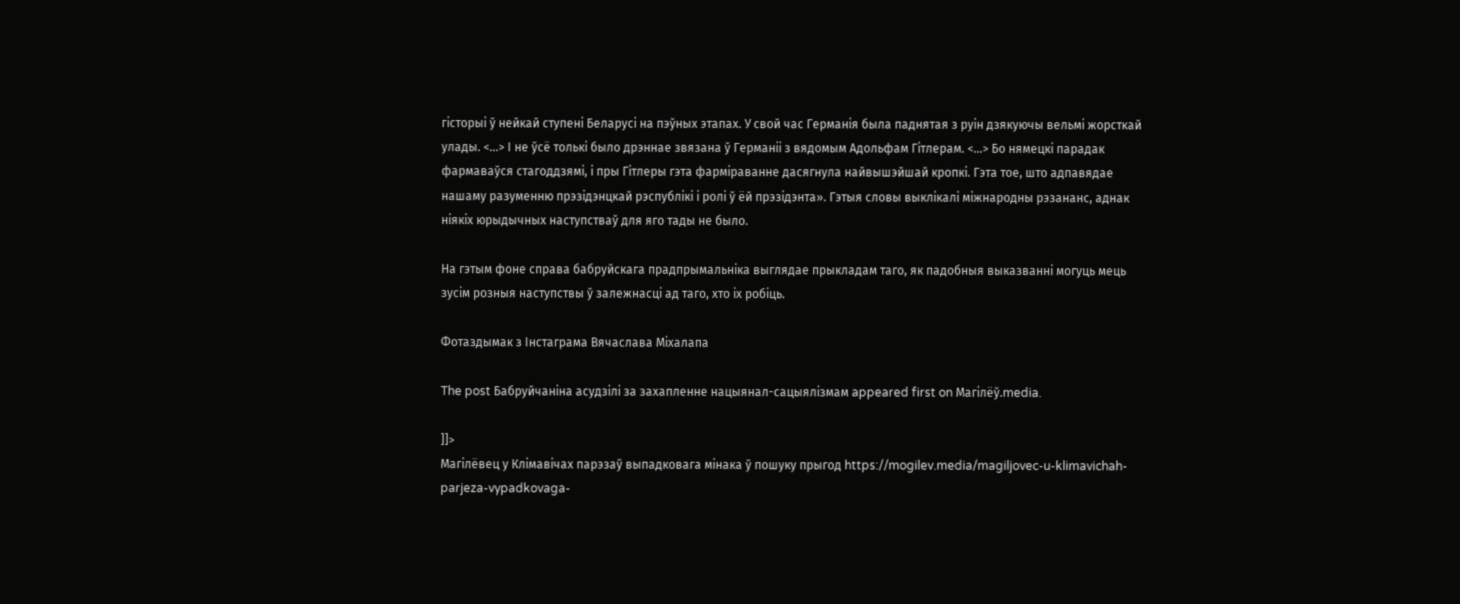гісторыі ў нейкай ступені Беларусі на пэўных этапах. У свой час Германія была паднятая з руін дзякуючы вельмі жорсткай улады. <…> І не ўсё толькі было дрэннае звязана ў Германіі з вядомым Адольфам Гітлерам. <…> Бо нямецкі парадак фармаваўся стагоддзямі, і пры Гітлеры гэта фарміраванне дасягнула найвышэйшай кропкі. Гэта тое, што адпавядае нашаму разуменню прэзідэнцкай рэспублікі і ролі ў ёй прэзідэнта». Гэтыя словы выклікалі міжнародны рэзананс, аднак ніякіх юрыдычных наступстваў для яго тады не было.

На гэтым фоне справа бабруйскага прадпрымальніка выглядае прыкладам таго, як падобныя выказванні могуць мець зусім розныя наступствы ў залежнасці ад таго, хто іх робіць.

Фотаздымак з Інстаграма Вячаслава Міхалапа

The post Бабруйчаніна асудзілі за захапленне нацыянал-сацыялізмам appeared first on Магілёў.media.

]]>
Магілёвец у Клімавічах парэзаў выпадковага мінака ў пошуку прыгод https://mogilev.media/magiljovec-u-klimavichah-parjeza-vypadkovaga-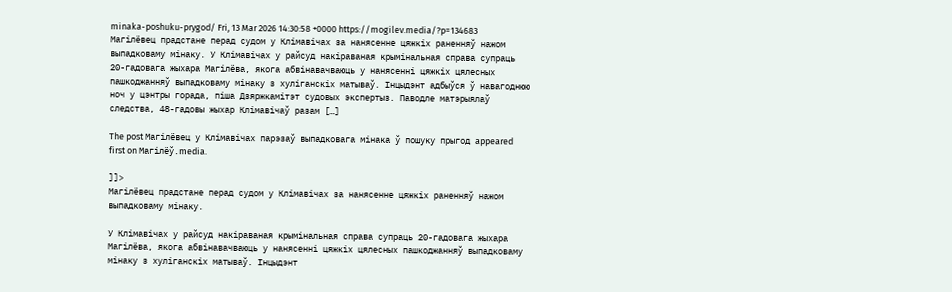minaka-poshuku-prygod/ Fri, 13 Mar 2026 14:30:58 +0000 https://mogilev.media/?p=134683 Магілёвец прадстане перад судом у Клімавічах за нанясенне цяжкіх раненняў нажом выпадковаму мінаку. У Клімавічах у райсуд накіраваная крымінальная справа супраць 20-гадовага жыхара Магілёва, якога абвінавачваюць у нанясенні цяжкіх цялесных пашкоджанняў выпадковаму мінаку з хуліганскіх матываў. Інцыдэнт адбыўся ў навагоднюю ноч у цэнтры горада, піша Дзяржкамітэт судовых экспертыз. Паводле матэрыялаў следства, 48-гадовы жыхар Клімавічаў разам […]

The post Магілёвец у Клімавічах парэзаў выпадковага мінака ў пошуку прыгод appeared first on Магілёў.media.

]]>
Магілёвец прадстане перад судом у Клімавічах за нанясенне цяжкіх раненняў нажом выпадковаму мінаку.

У Клімавічах у райсуд накіраваная крымінальная справа супраць 20-гадовага жыхара Магілёва, якога абвінавачваюць у нанясенні цяжкіх цялесных пашкоджанняў выпадковаму мінаку з хуліганскіх матываў. Інцыдэнт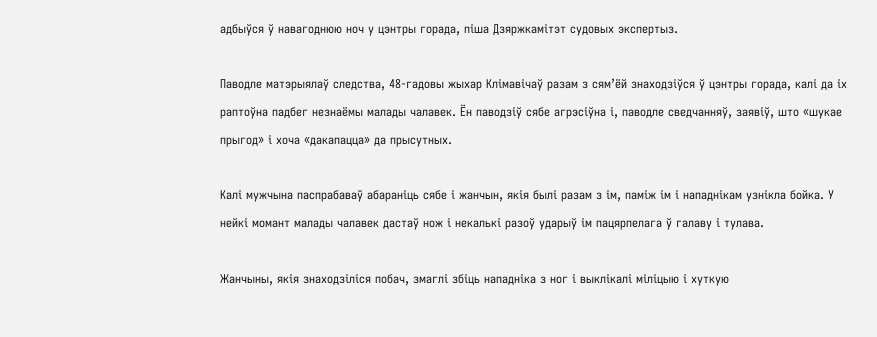адбыўся ў навагоднюю ноч у цэнтры горада, піша Дзяржкамітэт судовых экспертыз.

Паводле матэрыялаў следства, 48-гадовы жыхар Клімавічаў разам з сям’ёй знаходзіўся ў цэнтры горада, калі да іх раптоўна падбег незнаёмы малады чалавек. Ён паводзіў сябе агрэсіўна і, паводле сведчанняў, заявіў, што «шукае прыгод» і хоча «дакапацца» да прысутных.

Калі мужчына паспрабаваў абараніць сябе і жанчын, якія былі разам з ім, паміж ім і нападнікам узнікла бойка. У нейкі момант малады чалавек дастаў нож і некалькі разоў ударыў ім пацярпелага ў галаву і тулава.

Жанчыны, якія знаходзіліся побач, змаглі збіць нападніка з ног і выклікалі міліцыю і хуткую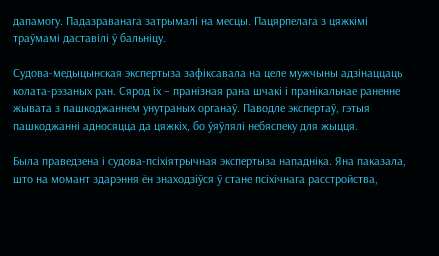дапамогу. Падазраванага затрымалі на месцы. Пацярпелага з цяжкімі траўмамі даставілі ў бальніцу.

Судова-медыцынская экспертыза зафіксавала на целе мужчыны адзінаццаць колата-рэзаных ран. Сярод іх – пранізная рана шчакі і пранікальнае раненне жывата з пашкоджаннем унутраных органаў. Паводле экспертаў, гэтыя пашкоджанні адносяцца да цяжкіх, бо ўяўлялі небяспеку для жыцця.

Была праведзена і судова-псіхіятрычная экспертыза нападніка. Яна паказала, што на момант здарэння ён знаходзіўся ў стане псіхічнага расстройства,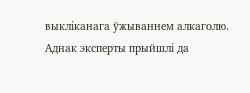выкліканага ўжываннем алкаголю. Аднак эксперты прыйшлі да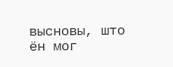высновы, што ён мог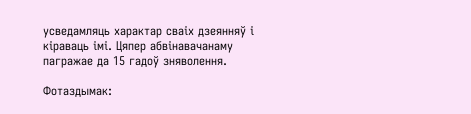усведамляць характар сваіх дзеянняў і кіраваць імі. Цяпер абвінавачанаму пагражае да 15 гадоў зняволення.

Фотаздымак: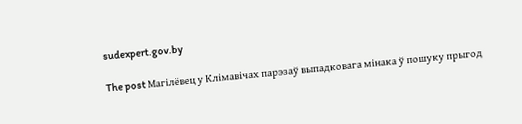sudexpert.gov.by

The post Магілёвец у Клімавічах парэзаў выпадковага мінака ў пошуку прыгод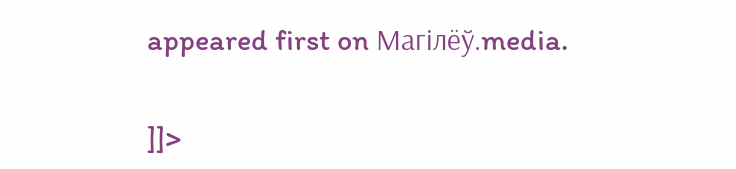appeared first on Магілёў.media.

]]>